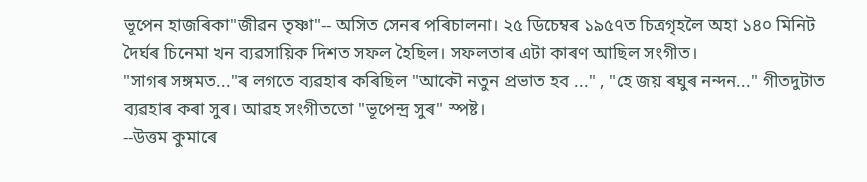ভূপেন হাজৰিকা"জীৱন তৃষ্ণা"-- অসিত সেনৰ পৰিচালনা। ২৫ ডিচেম্বৰ ১৯৫৭ত চিত্ৰগৃহলৈ অহা ১৪০ মিনিট দৈৰ্ঘৰ চিনেমা খন ব্যৱসায়িক দিশত সফল হৈছিল। সফলতাৰ এটা কাৰণ আছিল সংগীত।
"সাগৰ সঙ্গমত..."ৰ লগতে ব্যৱহাৰ কৰিছিল "আকৌ নতুন প্ৰভাত হব ..." , "হে জয় ৰঘুৰ নন্দন..." গীতদুটাত ব্যৱহাৰ কৰা সুৰ। আৱহ সংগীততো "ভূপেন্দ্ৰ সুৰ" স্পষ্ট।
--উত্তম কুমাৰে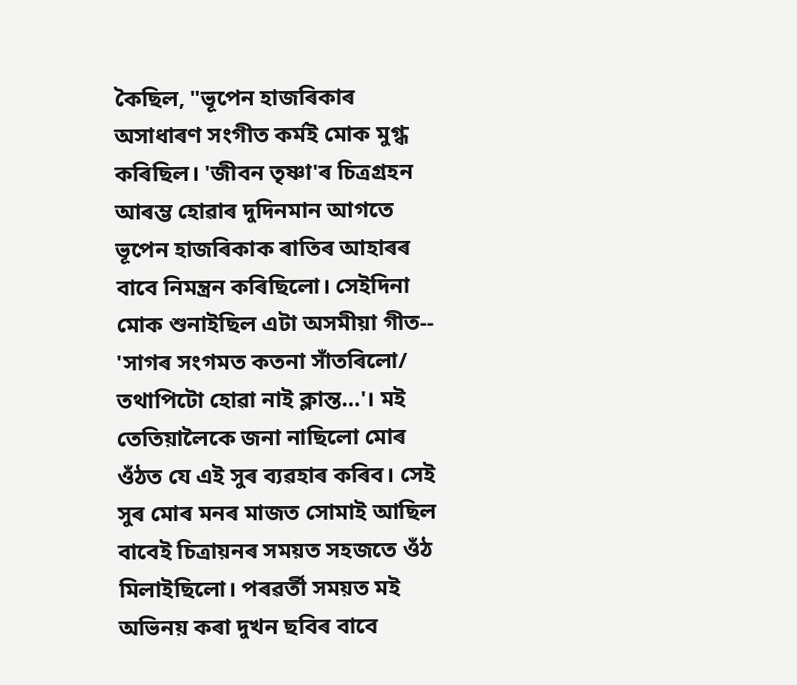কৈছিল, "ভূপেন হাজৰিকাৰ অসাধাৰণ সংগীত কৰ্মই মোক মুগ্ধ কৰিছিল। 'জীবন তৃষ্ণা'ৰ চিত্ৰগ্ৰহন আৰম্ভ হোৱাৰ দুদিনমান আগতে ভূপেন হাজৰিকাক ৰাতিৰ আহাৰৰ বাবে নিমন্ত্ৰন কৰিছিলো। সেইদিনা মোক শুনাইছিল এটা অসমীয়া গীত-- 'সাগৰ সংগমত কতনা সাঁতৰিলো/
তথাপিটো হোৱা নাই ক্লান্ত…'। মই তেতিয়ালৈকে জনা নাছিলো মোৰ ওঁঠত যে এই সুৰ ব্যৱহাৰ কৰিব। সেই সুৰ মোৰ মনৰ মাজত সোমাই আছিল বাবেই চিত্ৰায়নৰ সময়ত সহজতে ওঁঠ মিলাইছিলো। পৰৱৰ্তী সময়ত মই অভিনয় কৰা দুখন ছবিৰ বাবে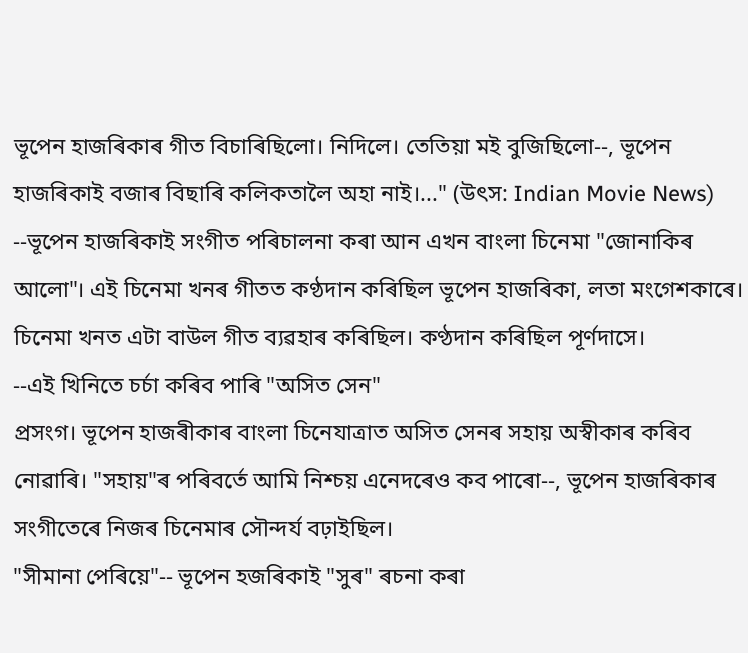ভূপেন হাজৰিকাৰ গীত বিচাৰিছিলো। নিদিলে। তেতিয়া মই বুজিছিলো--, ভূপেন হাজৰিকাই বজাৰ বিছাৰি কলিকতালৈ অহা নাই।..." (উৎস: Indian Movie News)
--ভূপেন হাজৰিকাই সংগীত পৰিচালনা কৰা আন এখন বাংলা চিনেমা "জোনাকিৰ আলো"। এই চিনেমা খনৰ গীতত কণ্ঠদান কৰিছিল ভূপেন হাজৰিকা, লতা মংগেশকাৰে। চিনেমা খনত এটা বাউল গীত ব্যৱহাৰ কৰিছিল। কণ্ঠদান কৰিছিল পূৰ্ণদাসে।
--এই খিনিতে চৰ্চা কৰিব পাৰি "অসিত সেন"
প্ৰসংগ। ভূপেন হাজৰীকাৰ বাংলা চিনেযাত্ৰাত অসিত সেনৰ সহায় অস্বীকাৰ কৰিব নোৱাৰি। "সহায়"ৰ পৰিবৰ্তে আমি নিশ্চয় এনেদৰেও কব পাৰো--, ভূপেন হাজৰিকাৰ সংগীতেৰে নিজৰ চিনেমাৰ সৌন্দৰ্য বঢ়াইছিল।
"সীমানা পেৰিয়ে"-- ভূপেন হজৰিকাই "সুৰ" ৰচনা কৰা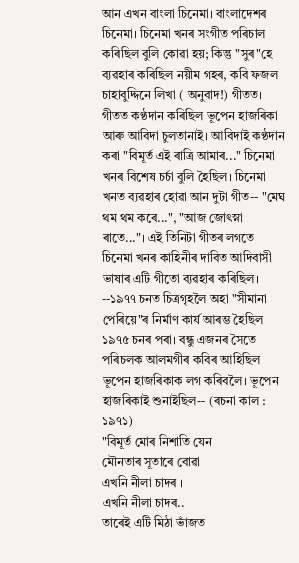আন এখন বাংলা চিনেমা। বাংলাদেশৰ চিনেমা। চিনেমা খনৰ সংগীত পৰিচাল কৰিছিল বুলি কোৱা হয়; কিন্তু "সুৰ"হে ব্যৱহাৰ কৰিছিল নয়ীম গহৰ, কবি ফজল চাহাবুদ্দিনে লিখা ( অনুবাদ!) গীতত। গীতত কণ্ঠদান কৰিছিল ভূপেন হাজৰিকা আৰু আবিদা চুলতানাই। আবিদাই কণ্ঠদান কৰা "বিমূর্ত এই ৰাত্রি আমাৰ..." চিনেমা খনৰ বিশেষ চৰ্চা বুলি হৈছিল। চিনেমা খনত ব্যৱহাৰ হোৱা আন দুটা গীত-- "মেঘ থম থম কৰে...", "আজ জোৎস্না ৰাতে..."। এই তিনিটা গীতৰ লগতে চিনেমা খনৰ কাহিনীৰ দাবিত আদিবাসী ভাষাৰ এটি গীতো ব্যৱহাৰ কৰিছিল।
--১৯৭৭ চনত চিত্ৰগৃহলৈ অহা "সীমানা পেৰিয়ে"ৰ নিৰ্মাণ কাৰ্য আৰম্ভ হৈছিল ১৯৭৫ চনৰ পৰা। বন্ধু এজনৰ সৈতে পৰিচলক আলমগীৰ কবিৰ আহিছিল ভূপেন হাজৰিকাক লগ কৰিবলৈ। ভূপেন হাজৰিকাই শুনাইছিল-- (ৰচনা কাল : ১৯৭১)
"বিমূৰ্ত মোৰ নিশাতি যেন
মৌনতাৰ সূতাৰে বোৱা
এখনি নীলা চাদৰ ।
এখনি নীলা চাদৰ..
তাৰেই এটি মিঠা ভাঁজত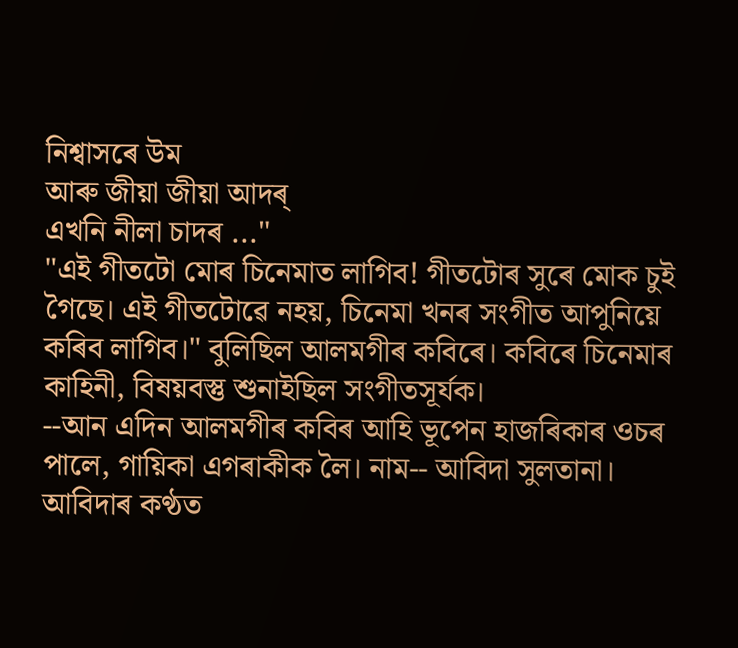নিশ্বাসৰে উম
আৰু জীয়া জীয়া আদৰ্
এখনি নীলা চাদৰ ..."
"এই গীতটো মোৰ চিনেমাত লাগিব! গীতটোৰ সুৰে মোক চুই গৈছে। এই গীতটোৱে নহয়, চিনেমা খনৰ সংগীত আপুনিয়ে কৰিব লাগিব।" বুলিছিল আলমগীৰ কবিৰে। কবিৰে চিনেমাৰ কাহিনী, বিষয়বস্তু শুনাইছিল সংগীতসূৰ্যক।
--আন এদিন আলমগীৰ কবিৰ আহি ভূপেন হাজৰিকাৰ ওচৰ পালে, গায়িকা এগৰাকীক লৈ। নাম-- আবিদা সুলতানা। আবিদাৰ কণ্ঠত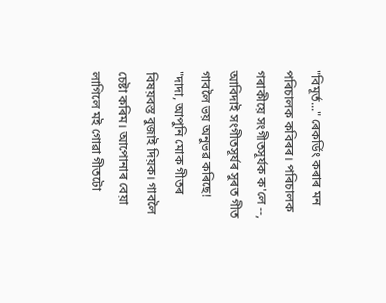"বিমূৰ্ত..." ৰেকৰ্ডিং কৰাৰ মন পৰিচালক কবিৰৰ। পৰিচালক গৰাকীয়ে সংগীতসূৰ্যক ক'লে --, আবিদাই সংগীতসূৰ্যৰ সুৰত গীত গাবলৈ ভয় অনুভৱ কৰিছে! "দাদা, আপুনি মোক গীতৰ বিষয়বস্ত বুজাই দিয়ক। গাবলৈ চেষ্টা কৰিম। আপোনাৰ বেয়া লাগিলে মই গোৱা গীতটো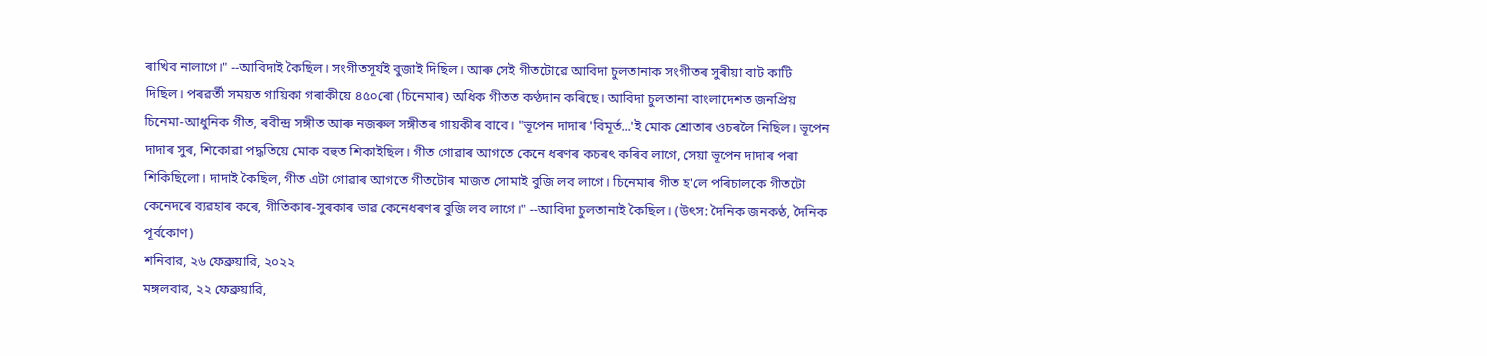ৰাখিব নালাগে।" --আবিদাই কৈছিল। সংগীতসূৰ্যই বুজাই দিছিল। আৰু সেই গীতটোৱে আবিদা চুলতানাক সংগীতৰ সুৰীয়া বাট কাটি দিছিল। পৰৱৰ্তী সময়ত গায়িকা গৰাকীয়ে ৪৫০ৰো (চিনেমাৰ) অধিক গীতত কণ্ঠদান কৰিছে। আবিদা চুলতানা বাংলাদেশত জনপ্ৰিয় চিনেমা-আধুনিক গীত, ৰবীন্দ্র সঙ্গীত আৰু নজৰুল সঙ্গীতৰ গায়কীৰ বাবে। "ভূপেন দাদাৰ 'বিমূৰ্ত...'ই মোক শ্ৰোতাৰ ওচৰলৈ নিছিল। ভূপেন দাদাৰ সুৰ, শিকোৱা পদ্ধতিয়ে মোক বহুত শিকাইছিল। গীত গোৱাৰ আগতে কেনে ধৰণৰ কচৰৎ কৰিব লাগে, সেয়া ভূপেন দাদাৰ পৰা শিকিছিলো। দাদাই কৈছিল, গীত এটা গোৱাৰ আগতে গীতটোৰ মাজত সোমাই বুজি লব লাগে। চিনেমাৰ গীত হ'লে পৰিচালকে গীতটো কেনেদৰে ব্যৱহাৰ কৰে, গীতিকাৰ-সুৰকাৰ ভাৱ কেনেধৰণৰ বুজি লব লাগে।" --আবিদা চুলতানাই কৈছিল। (উৎস: দৈনিক জনকণ্ঠ, দৈনিক পূর্বকোণ)
শনিবার, ২৬ ফেব্রুয়ারি, ২০২২
মঙ্গলবার, ২২ ফেব্রুয়ারি,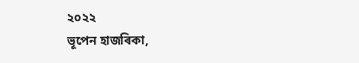২০২২
ভূপেন হাজৰিকা,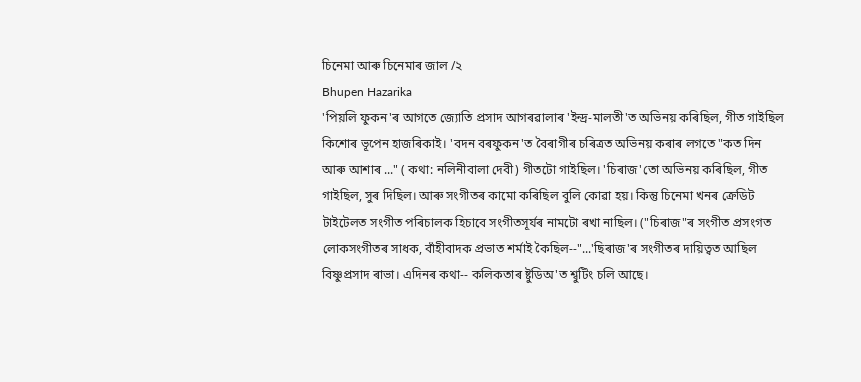চিনেমা আৰু চিনেমাৰ জাল /২
Bhupen Hazarika
'পিয়লি ফুকন'ৰ আগতে জ্যোতি প্ৰসাদ আগৰৱালাৰ 'ইন্দ্ৰ-মালতী'ত অভিনয় কৰিছিল, গীত গাইছিল কিশোৰ ভূপেন হাজৰিকাই। 'বদন বৰফুকন'ত বৈৰাগীৰ চৰিত্ৰত অভিনয় কৰাৰ লগতে "কত দিন আৰু আশাৰ ..." ( কথা: নলিনীবালা দেবী) গীতটো গাইছিল। 'চিৰাজ'তো অভিনয় কৰিছিল, গীত গাইছিল, সুৰ দিছিল। আৰু সংগীতৰ কামো কৰিছিল বুলি কোৱা হয়। কিন্তু চিনেমা খনৰ ক্ৰেডিট টাইটেলত সংগীত পৰিচালক হিচাবে সংগীতসূৰ্যৰ নামটো ৰখা নাছিল। ("চিৰাজ"ৰ সংগীত প্ৰসংগত লোকসংগীতৰ সাধক, বাঁহীবাদক প্ৰভাত শৰ্মাই কৈছিল--"...'ছিৰাজ'ৰ সংগীতৰ দায়িত্বত আছিল বিষ্ণুপ্ৰসাদ ৰাভা। এদিনৰ কথা-- কলিকতাৰ ষ্টুডিঅ'ত শ্বুটিং চলি আছে।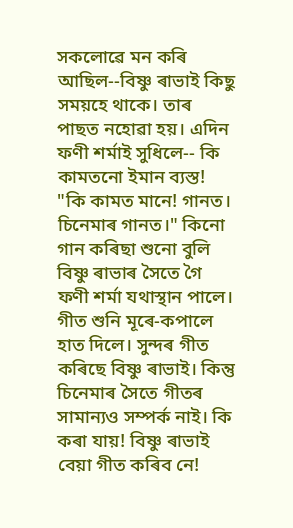সকলোৱে মন কৰি আছিল--বিষ্ণু ৰাভাই কিছু সময়হে থাকে। তাৰ পাছত নহোৱা হয়। এদিন ফণী শৰ্মাই সুধিলে-- কি কামতনো ইমান ব্যস্ত! "কি কামত মানে! গানত। চিনেমাৰ গানত।" কিনো গান কৰিছা শুনো বুলি বিষ্ণু ৰাভাৰ সৈতে গৈ ফণী শৰ্মা যথাস্থান পালে। গীত শুনি মূৰে-কপালে হাত দিলে। সুন্দৰ গীত কৰিছে বিষ্ণু ৰাভাই। কিন্তু চিনেমাৰ সৈতে গীতৰ সামান্যও সম্পৰ্ক নাই। কি কৰা যায়! বিষ্ণু ৰাভাই বেয়া গীত কৰিব নে!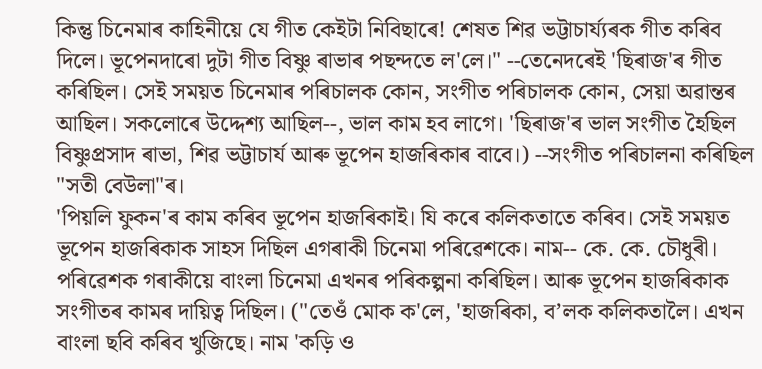কিন্তু চিনেমাৰ কাহিনীয়ে যে গীত কেইটা নিবিছাৰে! শেষত শিৱ ভট্টাচাৰ্য্যৰক গীত কৰিব দিলে। ভূপেনদাৰো দুটা গীত বিষ্ণু ৰাভাৰ পছন্দতে ল'লে।" --তেনেদৰেই 'ছিৰাজ'ৰ গীত কৰিছিল। সেই সময়ত চিনেমাৰ পৰিচালক কোন, সংগীত পৰিচালক কোন, সেয়া অৱান্তৰ আছিল। সকলোৰে উদ্দেশ্য আছিল--, ভাল কাম হব লাগে। 'ছিৰাজ'ৰ ভাল সংগীত হৈছিল বিষ্ণুপ্ৰসাদ ৰাভা, শিৱ ভট্টাচাৰ্য আৰু ভূপেন হাজৰিকাৰ বাবে।) --সংগীত পৰিচালনা কৰিছিল "সতী বেউলা"ৰ।
'পিয়লি ফুকন'ৰ কাম কৰিব ভূপেন হাজৰিকাই। যি কৰে কলিকতাতে কৰিব। সেই সময়ত ভূপেন হাজৰিকাক সাহস দিছিল এগৰাকী চিনেমা পৰিৱেশকে। নাম-- কে. কে. চৌধুৰী। পৰিৱেশক গৰাকীয়ে বাংলা চিনেমা এখনৰ পৰিকল্পনা কৰিছিল। আৰু ভূপেন হাজৰিকাক সংগীতৰ কামৰ দায়িত্ব দিছিল। ("তেওঁ মোক ক'লে, 'হাজৰিকা, ব’লক কলিকতালৈ। এখন বাংলা ছবি কৰিব খুজিছে। নাম 'কড়ি ও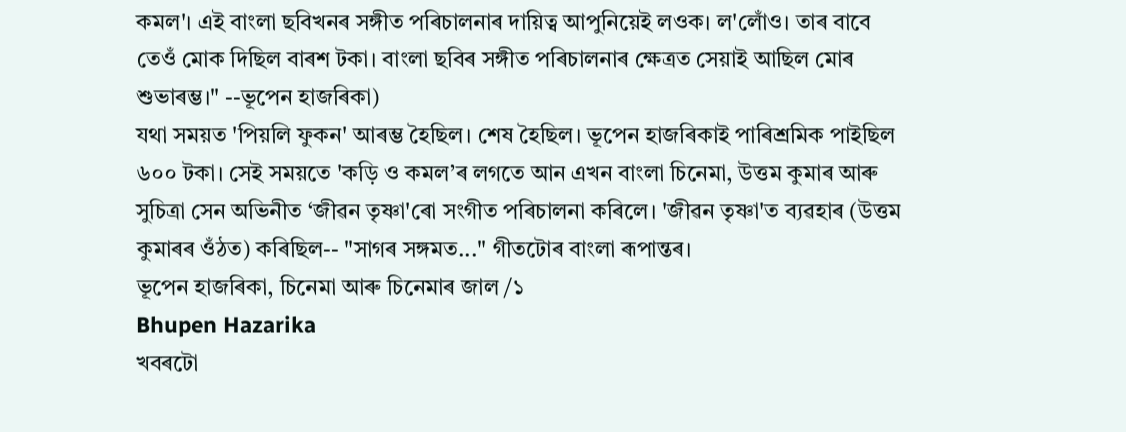কমল'। এই বাংলা ছবিখনৰ সঙ্গীত পৰিচালনাৰ দায়িত্ব আপুনিয়েই লওক। ল'লোঁও। তাৰ বাবে তেওঁ মোক দিছিল বাৰশ টকা। বাংলা ছবিৰ সঙ্গীত পৰিচালনাৰ ক্ষেত্ৰত সেয়াই আছিল মোৰ শুভাৰম্ভ।" --ভূপেন হাজৰিকা)
যথা সময়ত 'পিয়লি ফুকন' আৰম্ভ হৈছিল। শেষ হৈছিল। ভূপেন হাজৰিকাই পাৰিশ্ৰমিক পাইছিল ৬০০ টকা। সেই সময়তে 'কড়ি ও কমল’ৰ লগতে আন এখন বাংলা চিনেমা, উত্তম কুমাৰ আৰু সুচিত্রা সেন অভিনীত ‘জীৱন তৃষ্ণা'ৰো সংগীত পৰিচালনা কৰিলে। 'জীৱন তৃষ্ণা'ত ব্যৱহাৰ (উত্তম কুমাৰৰ ওঁঠত) কৰিছিল-- "সাগৰ সঙ্গমত..." গীতটোৰ বাংলা ৰূপান্তৰ।
ভূপেন হাজৰিকা, চিনেমা আৰু চিনেমাৰ জাল /১
Bhupen Hazarika
খবৰটো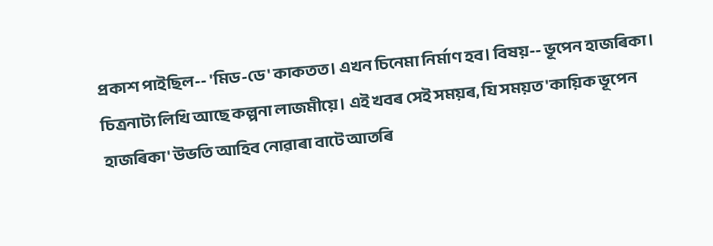প্ৰকাশ পাইছিল-- 'মিড-ডে' কাকতত। এখন চিনেমা নিৰ্মাণ হব। বিষয়-- ভূপেন হাজৰিকা। চিত্ৰনাট্য লিখি আছে কল্পনা লাজমীয়ে। এই খবৰ সেই সময়ৰ, যি সময়ত 'কায়িক ভূপেন হাজৰিকা' উভতি আহিব নোৱাৰা বাটে আতৰি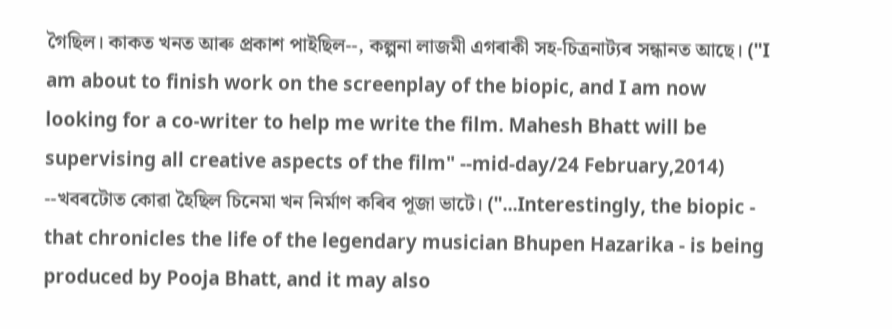গৈছিল। কাকত খনত আৰু প্ৰকাশ পাইছিল--, কল্পনা লাজমী এগৰাকী সহ-চিত্ৰনাট্যৰ সন্ধানত আছে। ("I am about to finish work on the screenplay of the biopic, and I am now looking for a co-writer to help me write the film. Mahesh Bhatt will be supervising all creative aspects of the film" --mid-day/24 February,2014)
--খবৰটোত কোৱা হৈছিল চিনেমা খন নিৰ্মাণ কৰিব পূজা ভাটে। ("...Interestingly, the biopic - that chronicles the life of the legendary musician Bhupen Hazarika - is being produced by Pooja Bhatt, and it may also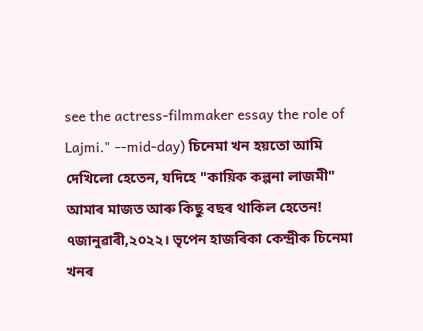see the actress-filmmaker essay the role of Lajmi." --mid-day) চিনেমা খন হয়তো আমি দেখিলো হেতেন, যদিহে "কায়িক কল্পনা লাজমী" আমাৰ মাজত আৰু কিছু বছৰ থাকিল হেতেন!
৭জানুৱাৰী,২০২২। ভৃপেন হাজৰিকা কেন্দ্ৰীক চিনেমা খনৰ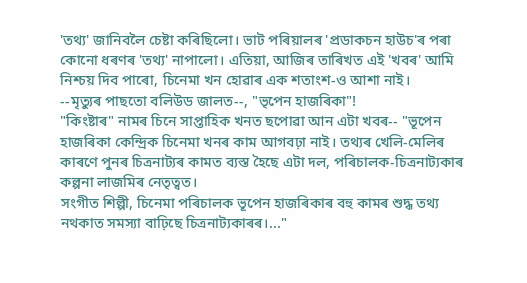'তথ্য' জানিবলৈ চেষ্টা কৰিছিলো। ভাট পৰিয়ালৰ 'প্ৰডাকচন হাউচ'ৰ পৰা কোনো ধৰণৰ 'তথ্য' নাপালো। এতিয়া, আজিৰ তাৰিখত এই 'খবৰ' আমি নিশ্চয় দিব পাৰো, চিনেমা খন হোৱাৰ এক শতাংশ-ও আশা নাই।
--মৃত্যুৰ পাছতো বলিউড জালত--, "ভৃপেন হাজৰিকা"!
"কিংষ্টাৰ" নামৰ চিনে সাপ্তাহিক খনত ছপোৱা আন এটা খবৰ-- "ভূপেন হাজৰিকা কেন্দ্ৰিক চিনেমা খনৰ কাম আগবঢ়া নাই। তথ্যৰ খেলি-মেলিৰ কাৰণে পুনৰ চিত্ৰনাট্যৰ কামত ব্যস্ত হৈছে এটা দল, পৰিচালক-চিত্ৰনাট্যকাৰ কল্পনা লাজমিৰ নেতৃত্বত।
সংগীত শিল্পী, চিনেমা পৰিচালক ভূপেন হাজৰিকাৰ বহু কামৰ শুদ্ধ তথ্য নথকাত সমস্যা বাঢ়িছে চিত্ৰনাট্যকাৰৰ।..."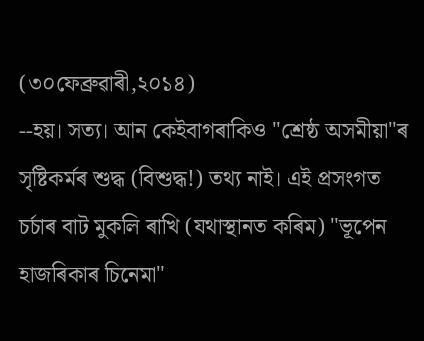(৩০ফেব্ৰুৱাৰী,২০১৪)
--হয়। সত্য। আন কেইবাগৰাকিও "শ্ৰেষ্ঠ অসমীয়া"ৰ সৃষ্টিকৰ্মৰ শুদ্ধ (বিশুদ্ধ!) তথ্য নাই। এই প্ৰসংগত চৰ্চাৰ বাট মুকলি ৰাখি (যথাস্থানত কৰিম) "ভূপেন হাজৰিকাৰ চিনেমা"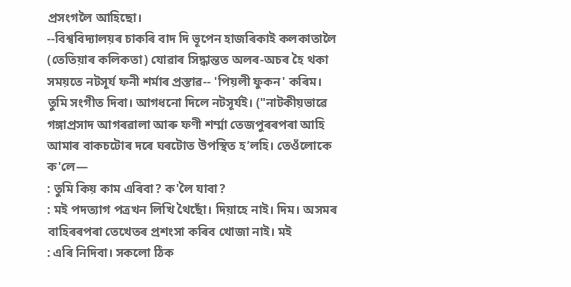প্ৰসংগলৈ আহিছো।
--বিশ্ববিদ্যালয়ৰ চাকৰি বাদ দি ভূপেন হাজৰিকাই কলকাতালৈ (তেতিয়াৰ কলিকতা) যোৱাৰ সিদ্ধান্তত অলৰ-অচৰ হৈ থকা সময়তে নটসূৰ্য ফনী শৰ্মাৰ প্ৰস্তাৱ-- 'পিয়লী ফুকন' কৰিম। তুমি সংগীত দিবা। আগধনো দিলে নটসূৰ্যই। ("নাটকীয়ভাৱে গঙ্গাপ্রসাদ আগৰৱালা আৰু ফণী শৰ্ম্মা তেজপুৰৰপৰা আহি আমাৰ বাকচটোৰ দৰে ঘৰটোত উপস্থিত হ’লহি। তেওঁলোকে ক'লে—
: তুমি কিয় কাম এৰিবা? ক'লৈ যাবা?
: মই পদত্যাগ পত্ৰখন লিখি থৈছোঁ। দিয়াহে নাই। দিম। অসমৰ বাহিৰৰপৰা তেখেতৰ প্ৰশংসা কৰিব খোজা নাই। মই
: এৰি নিদিবা। সকলো ঠিক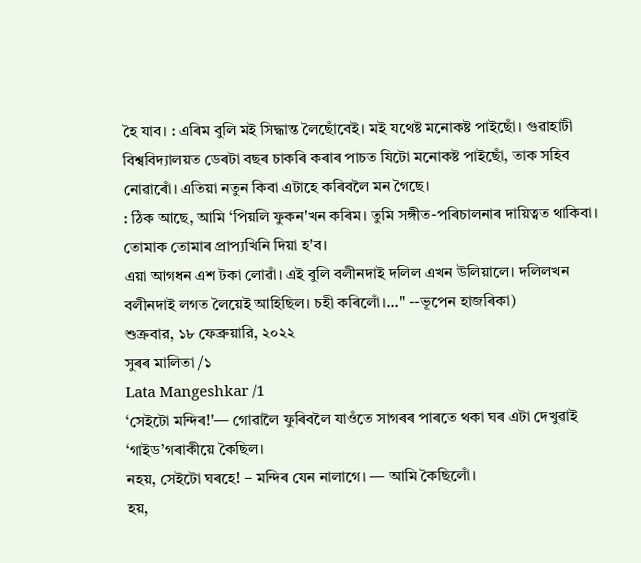হৈ যাব। : এৰিম বুলি মই সিদ্ধান্ত লৈছোঁবেই। মই যথেষ্ট মনোকষ্ট পাইছোঁ। গুৱাহাটী বিশ্ববিদ্যালয়ত ডেৰটা বছৰ চাকৰি কৰাৰ পাচত যিটো মনোকষ্ট পাইছোঁ, তাক সহিব নোৱাৰোঁ। এতিয়া নতুন কিবা এটাহে কৰিবলৈ মন গৈছে।
: ঠিক আছে, আমি ‘পিয়লি ফুকন'খন কৰিম। তুমি সঙ্গীত-পৰিচালনাৰ দায়িত্বত থাকিবা। তোমাক তোমাৰ প্ৰাপ্যখিনি দিয়া হ'ব।
এয়া আগধন এশ টকা লোৱাঁ। এই বুলি বলীনদাই দলিল এখন উলিয়ালে। দলিলখন বলীনদাই লগত লৈয়েই আহিছিল। চহী কৰিলোঁ।..." --ভূপেন হাজৰিকা)
শুক্রবার, ১৮ ফেব্রুয়ারি, ২০২২
সুৰৰ মালিতা /১
Lata Mangeshkar /1
‘সেইটো মন্দিৰ!'— গোৱালৈ ফুৰিবলৈ যাওঁতে সাগৰৰ পাৰতে থকা ঘৰ এটা দেখুৱাই ‘গাইড’গৰাকীয়ে কৈছিল।
নহয়, সেইটো ঘৰহে! – মন্দিৰ যেন নালাগে। — আমি কৈছিলোঁ।
হয়,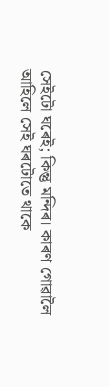সেইটো ঘৰেই; কিন্তু মন্দিৰ। কাৰণ গোৱালৈ আহিলে সেই ঘৰটোতে থাকে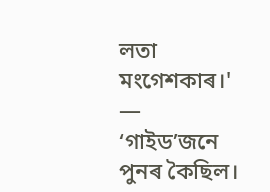লতা মংগেশকাৰ।' — ‘গাইড’জনে পুনৰ কৈছিল।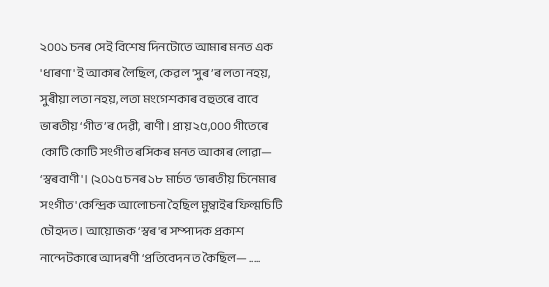২০০১ চনৰ সেই বিশেষ দিনটোতে আমাৰ মনত এক 'ধাৰণা' ই আকাৰ লৈছিল, কেৱল 'সুৰ’ৰ লতা নহয়, সুৰীয়া লতা নহয়, লতা মংগেশকাৰ বহুতৰে বাবে ভাৰতীয় ‘গীত’ৰ দেৱী, ৰাণী। প্রায় ২৫,০০০ গীতেৰে কোটি কোটি সংগীত ৰসিকৰ মনত আকাৰ লোৱা— ‘স্বৰবাণী'। (২০১৫ চনৰ ১৮ মাৰ্চত ‘ভাৰতীয় চিনেমাৰ সংগীত 'কেন্দ্ৰিক আলোচনা হৈছিল মুম্বাইৰ ফিল্মচিটি চৌহদত। আয়োজক ‘স্বৰ'ৰ সম্পাদক প্রকাশ নান্দেটকাৰে আদৰণী ‘প্রতিবেদন ত কৈছিল— .....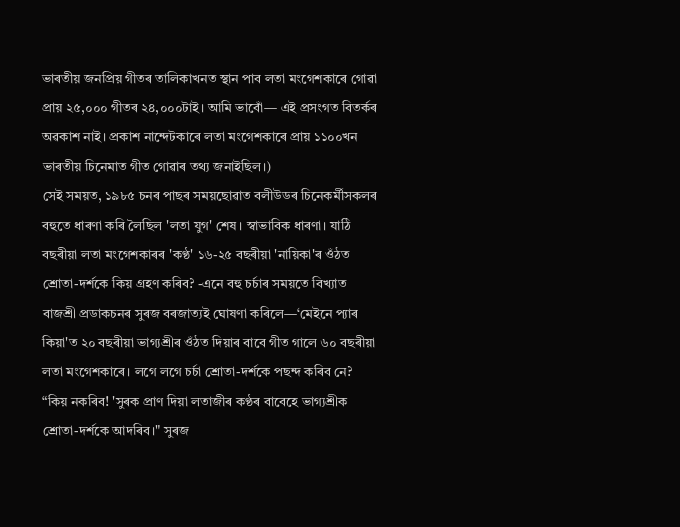ভাৰতীয় জনপ্রিয় গীতৰ তালিকাখনত স্থান পাব লতা মংগেশকাৰে গোৱা প্ৰায় ২৫,০০০ গীতৰ ২৪,০০০টাই। আমি ভাবোঁ— এই প্ৰসংগত বিতৰ্কৰ অৱকাশ নাই। প্রকাশ নান্দেটকাৰে লতা মংগেশকাৰে প্ৰায় ১১০০খন ভাৰতীয় চিনেমাত গীত গোৱাৰ তথ্য জনাইছিল।)
সেই সময়ত, ১৯৮৫ চনৰ পাছৰ সময়ছোৱাত বলীউডৰ চিনেকৰ্মীসকলৰ বহুতে ধাৰণা কৰি লৈছিল 'লতা যুগ' শেষ। স্বাভাবিক ধাৰণা। যাঠি বছৰীয়া লতা মংগেশকাৰৰ 'কণ্ঠ' ১৬-২৫ বছৰীয়া 'নায়িকা'ৰ ওঁঠত শ্রোতা-দর্শকে কিয় গ্রহণ কৰিব? -এনে বহু চৰ্চাৰ সময়তে বিখ্যাত বাজশ্রী প্রডাকচনৰ সুৰজ বৰজাত্যই ঘোষণা কৰিলে—‘মেইনে প্যাৰ কিয়া'ত ২০ বছৰীয়া ভাগ্যশ্ৰীৰ ওঁঠত দিয়াৰ বাবে গীত গালে ৬০ বছৰীয়া লতা মংগেশকাৰে। লগে লগে চর্চা শ্রোতা-দর্শকে পছন্দ কৰিব নে? “কিয় নকৰিব! 'সুৰক প্ৰাণ দিয়া লতাজীৰ কণ্ঠৰ বাবেহে ভাগ্যশ্রীক শ্রোতা-দর্শকে আদৰিব।" সুৰজ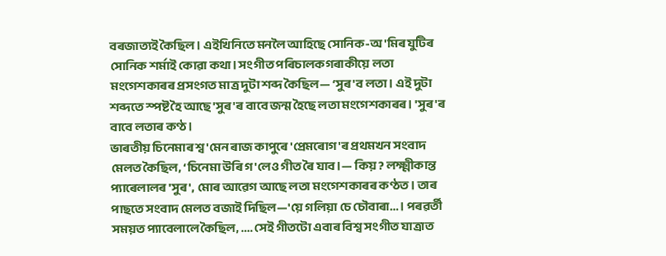বৰজাত্যই কৈছিল। এইখিনিতে মনলৈ আহিছে সোনিক-অ'মিৰ যুটিৰ সোনিক শৰ্মাই কোৱা কথা। সংগীত পৰিচালকগৰাকীয়ে লতা মংগেশকাৰৰ প্ৰসংগত মাত্ৰ দুটা শব্দ কৈছিল— ‘সুৰ'ব লতা। এই দুটা শব্দতে স্পষ্ট হৈ আছে 'সুৰ'ৰ বাবে জন্ম হৈছে লতা মংগেশকাৰৰ। 'সুৰ'ৰ বাবে লতাৰ কণ্ঠ।
ভাৰতীয় চিনেমাৰ শ্ব'মেন ৰাজ কাপুৰে 'প্ৰেমৰোগ'ৰ প্ৰথমখন সংবাদ মেলত কৈছিল, ‘চিনেমা উৰি গ'লেও গীত ৰৈ যাব।— কিয়? লক্ষ্মীকান্ত প্যাৰেলালৰ 'সুৰ', মোৰ আৱেগ আছে লতা মংগেশকাৰৰ কণ্ঠত। তাৰ পাছতে সংবাদ মেলত বজাই দিছিল—'য়ে গলিয়া চে চৌবাৰা... । পৰৱৰ্তী সময়ত প্যাবেলালে কৈছিল, .... সেই গীতটো এবাৰ বিশ্ব সংগীত যাত্ৰাত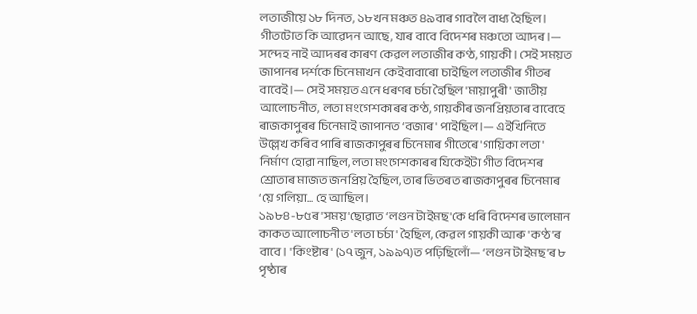লতাজীয়ে ১৮ দিনত, ১৮খন মঞ্চত ৪৯বাৰ গাবলৈ বাধ্য হৈছিল। গীতটোত কি আৱেদন আছে, যাৰ বাবে বিদেশৰ মঞ্চতো আদৰ।— সন্দেহ নাই আদৰৰ কাৰণ কেৱল লতাজীৰ কণ্ঠ, গায়কী। সেই সময়ত জাপানৰ দৰ্শকে চিনেমাখন কেইবাবাৰো চাইছিল লতাজীৰ গীতৰ বাবেই।— সেই সময়ত এনে ধৰণৰ চৰ্চা হৈছিল 'মায়াপুৰী' জাতীয় আলোচনীত, লতা মংগেশকাৰৰ কণ্ঠ, গায়কীৰ জনপ্ৰিয়তাৰ বাবেহে ৰাজকাপুৰৰ চিনেমাই জাপানত ‘বজাৰ' পাইছিল।— এইখিনিতে উল্লেখ কৰিব পাৰি ৰাজকাপুৰৰ চিনেমাৰ গীতেৰে 'গায়িকা লতা' নির্মাণ হোৱা নাছিল, লতা মংগেশকাৰৰ যিকেইটা গীত বিদেশৰ শ্ৰোতাৰ মাজত জনপ্ৰিয় হৈছিল, তাৰ ভিতৰত ৰাজকাপুৰৰ চিনেমাৰ ‘য়ে গলিয়া... হে আছিল।
১৯৮৪-৮৫ৰ 'সময়'ছোৱাত ‘লণ্ডন টাইমছ'কে ধৰি বিদেশৰ ভালেমান কাকত আলোচনীত 'লতা চর্চা' হৈছিল, কেৱল গায়কী আৰু 'কণ্ঠ'ৰ বাবে। 'কিংষ্টাৰ' (১৭ জুন, ১৯৯৭)ত পঢ়িছিলোঁ— ‘লণ্ডন টাইমছ'ৰ ৮ পৃষ্ঠাৰ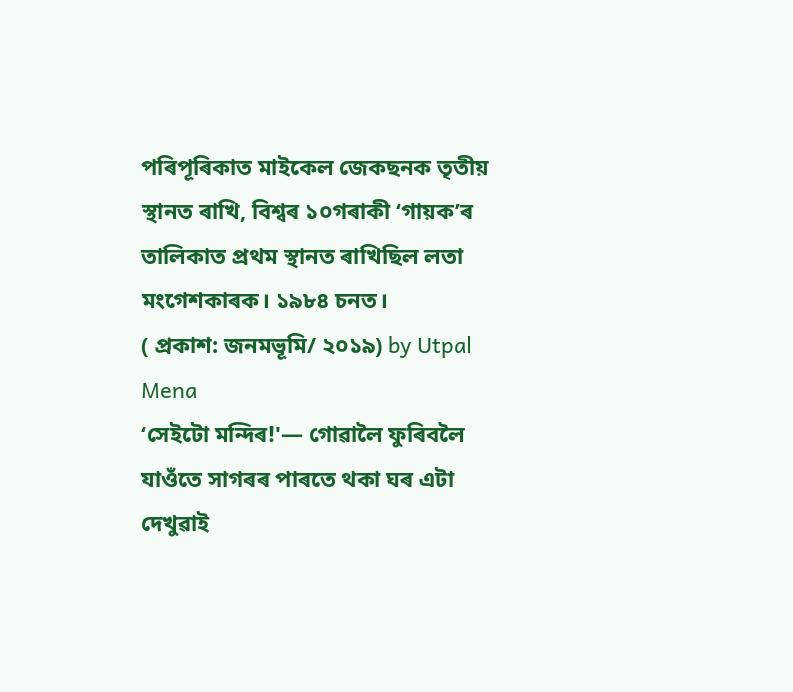পৰিপূৰিকাত মাইকেল জেকছনক তৃতীয় স্থানত ৰাখি, বিশ্বৰ ১০গৰাকী ‘গায়ক’ৰ তালিকাত প্রথম স্থানত ৰাখিছিল লতা মংগেশকাৰক। ১৯৮৪ চনত।
( প্ৰকাশ: জনমভূমি/ ২০১৯) by Utpal Mena
‘সেইটো মন্দিৰ!'— গোৱালৈ ফুৰিবলৈ যাওঁতে সাগৰৰ পাৰতে থকা ঘৰ এটা দেখুৱাই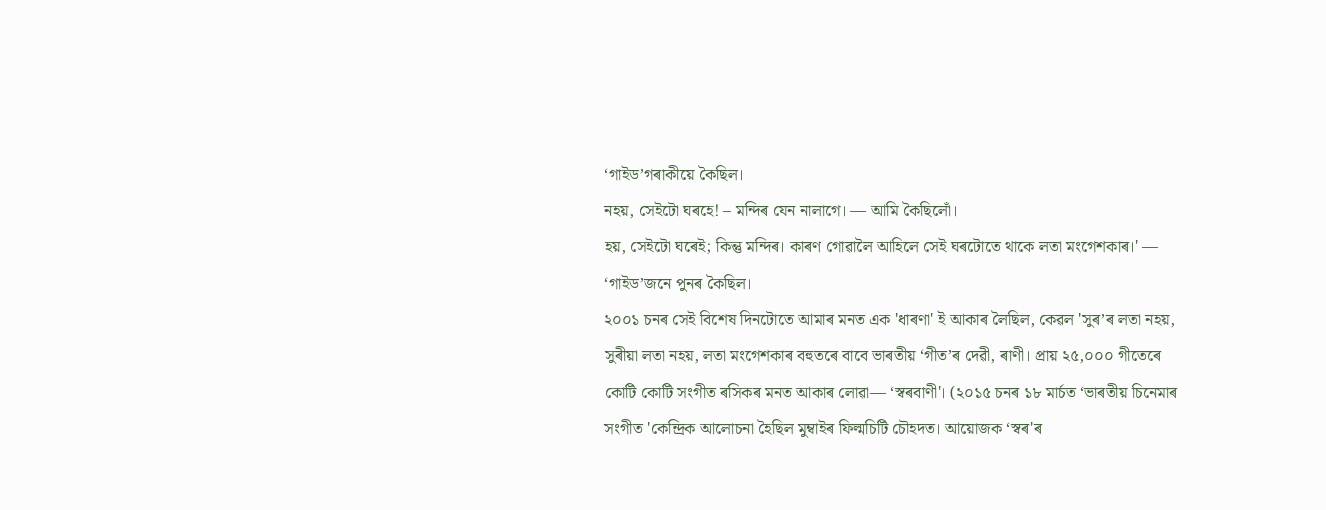‘গাইড’গৰাকীয়ে কৈছিল।
নহয়, সেইটো ঘৰহে! – মন্দিৰ যেন নালাগে। — আমি কৈছিলোঁ।
হয়, সেইটো ঘৰেই; কিন্তু মন্দিৰ। কাৰণ গোৱালৈ আহিলে সেই ঘৰটোতে থাকে লতা মংগেশকাৰ।' — ‘গাইড’জনে পুনৰ কৈছিল।
২০০১ চনৰ সেই বিশেষ দিনটোতে আমাৰ মনত এক 'ধাৰণা' ই আকাৰ লৈছিল, কেৱল 'সুৰ’ৰ লতা নহয়, সুৰীয়া লতা নহয়, লতা মংগেশকাৰ বহুতৰে বাবে ভাৰতীয় ‘গীত’ৰ দেৱী, ৰাণী। প্রায় ২৫,০০০ গীতেৰে কোটি কোটি সংগীত ৰসিকৰ মনত আকাৰ লোৱা— ‘স্বৰবাণী'। (২০১৫ চনৰ ১৮ মাৰ্চত ‘ভাৰতীয় চিনেমাৰ সংগীত 'কেন্দ্ৰিক আলোচনা হৈছিল মুম্বাইৰ ফিল্মচিটি চৌহদত। আয়োজক ‘স্বৰ'ৰ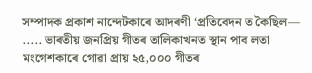সম্পাদক প্রকাশ নান্দেটকাৰে আদৰণী ‘প্রতিবেদন ত কৈছিল— ..... ভাৰতীয় জনপ্রিয় গীতৰ তালিকাখনত স্থান পাব লতা মংগেশকাৰে গোৱা প্ৰায় ২৫,০০০ গীতৰ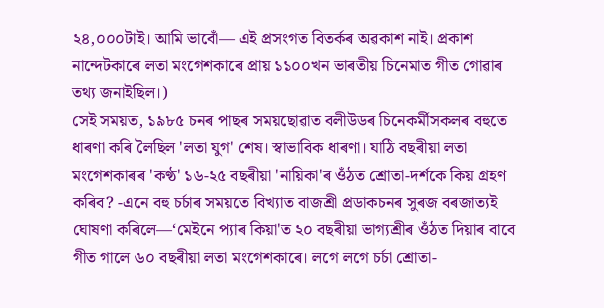২৪,০০০টাই। আমি ভাবোঁ— এই প্ৰসংগত বিতৰ্কৰ অৱকাশ নাই। প্রকাশ নান্দেটকাৰে লতা মংগেশকাৰে প্ৰায় ১১০০খন ভাৰতীয় চিনেমাত গীত গোৱাৰ তথ্য জনাইছিল।)
সেই সময়ত, ১৯৮৫ চনৰ পাছৰ সময়ছোৱাত বলীউডৰ চিনেকৰ্মীসকলৰ বহুতে ধাৰণা কৰি লৈছিল 'লতা যুগ' শেষ। স্বাভাবিক ধাৰণা। যাঠি বছৰীয়া লতা মংগেশকাৰৰ 'কণ্ঠ' ১৬-২৫ বছৰীয়া 'নায়িকা'ৰ ওঁঠত শ্রোতা-দর্শকে কিয় গ্রহণ কৰিব? -এনে বহু চৰ্চাৰ সময়তে বিখ্যাত বাজশ্রী প্রডাকচনৰ সুৰজ বৰজাত্যই ঘোষণা কৰিলে—‘মেইনে প্যাৰ কিয়া'ত ২০ বছৰীয়া ভাগ্যশ্ৰীৰ ওঁঠত দিয়াৰ বাবে গীত গালে ৬০ বছৰীয়া লতা মংগেশকাৰে। লগে লগে চর্চা শ্রোতা-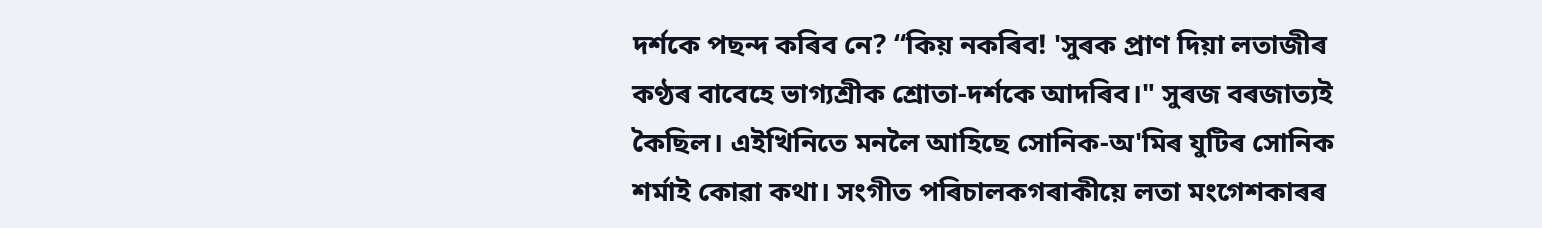দর্শকে পছন্দ কৰিব নে? “কিয় নকৰিব! 'সুৰক প্ৰাণ দিয়া লতাজীৰ কণ্ঠৰ বাবেহে ভাগ্যশ্রীক শ্রোতা-দর্শকে আদৰিব।" সুৰজ বৰজাত্যই কৈছিল। এইখিনিতে মনলৈ আহিছে সোনিক-অ'মিৰ যুটিৰ সোনিক শৰ্মাই কোৱা কথা। সংগীত পৰিচালকগৰাকীয়ে লতা মংগেশকাৰৰ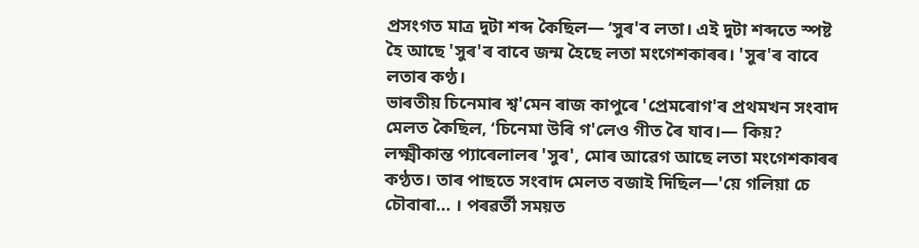প্ৰসংগত মাত্ৰ দুটা শব্দ কৈছিল— ‘সুৰ'ব লতা। এই দুটা শব্দতে স্পষ্ট হৈ আছে 'সুৰ'ৰ বাবে জন্ম হৈছে লতা মংগেশকাৰৰ। 'সুৰ'ৰ বাবে লতাৰ কণ্ঠ।
ভাৰতীয় চিনেমাৰ শ্ব'মেন ৰাজ কাপুৰে 'প্ৰেমৰোগ'ৰ প্ৰথমখন সংবাদ মেলত কৈছিল, ‘চিনেমা উৰি গ'লেও গীত ৰৈ যাব।— কিয়? লক্ষ্মীকান্ত প্যাৰেলালৰ 'সুৰ', মোৰ আৱেগ আছে লতা মংগেশকাৰৰ কণ্ঠত। তাৰ পাছতে সংবাদ মেলত বজাই দিছিল—'য়ে গলিয়া চে চৌবাৰা... । পৰৱৰ্তী সময়ত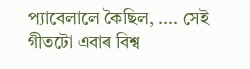প্যাবেলালে কৈছিল, .... সেই গীতটো এবাৰ বিশ্ব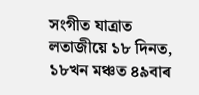সংগীত যাত্ৰাত লতাজীয়ে ১৮ দিনত, ১৮খন মঞ্চত ৪৯বাৰ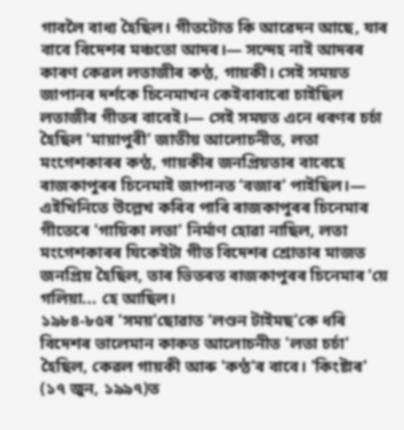গাবলৈ বাধ্য হৈছিল। গীতটোত কি আৱেদন আছে, যাৰ বাবে বিদেশৰ মঞ্চতো আদৰ।— সন্দেহ নাই আদৰৰ কাৰণ কেৱল লতাজীৰ কণ্ঠ, গায়কী। সেই সময়ত জাপানৰ দৰ্শকে চিনেমাখন কেইবাবাৰো চাইছিল লতাজীৰ গীতৰ বাবেই।— সেই সময়ত এনে ধৰণৰ চৰ্চা হৈছিল 'মায়াপুৰী' জাতীয় আলোচনীত, লতা মংগেশকাৰৰ কণ্ঠ, গায়কীৰ জনপ্ৰিয়তাৰ বাবেহে ৰাজকাপুৰৰ চিনেমাই জাপানত ‘বজাৰ' পাইছিল।— এইখিনিতে উল্লেখ কৰিব পাৰি ৰাজকাপুৰৰ চিনেমাৰ গীতেৰে 'গায়িকা লতা' নির্মাণ হোৱা নাছিল, লতা মংগেশকাৰৰ যিকেইটা গীত বিদেশৰ শ্ৰোতাৰ মাজত জনপ্ৰিয় হৈছিল, তাৰ ভিতৰত ৰাজকাপুৰৰ চিনেমাৰ ‘য়ে গলিয়া... হে আছিল।
১৯৮৪-৮৫ৰ 'সময়'ছোৱাত ‘লণ্ডন টাইমছ'কে ধৰি বিদেশৰ ভালেমান কাকত আলোচনীত 'লতা চর্চা' হৈছিল, কেৱল গায়কী আৰু 'কণ্ঠ'ৰ বাবে। 'কিংষ্টাৰ' (১৭ জুন, ১৯৯৭)ত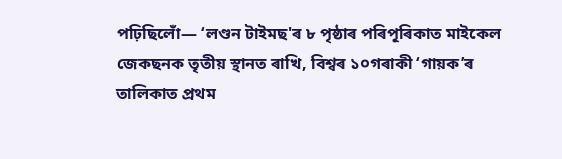পঢ়িছিলোঁ— ‘লণ্ডন টাইমছ'ৰ ৮ পৃষ্ঠাৰ পৰিপূৰিকাত মাইকেল জেকছনক তৃতীয় স্থানত ৰাখি, বিশ্বৰ ১০গৰাকী ‘গায়ক’ৰ তালিকাত প্রথম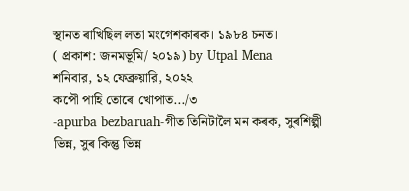স্থানত ৰাখিছিল লতা মংগেশকাৰক। ১৯৮৪ চনত।
( প্ৰকাশ: জনমভূমি/ ২০১৯) by Utpal Mena
শনিবার, ১২ ফেব্রুয়ারি, ২০২২
কপৌ পাহি তোৰে খোপাত.../৩
-apurba bezbaruah-গীত তিনিটালৈ মন কৰক, সুৰশিল্পী ভিন্ন, সুৰ কিন্তু ভিন্ন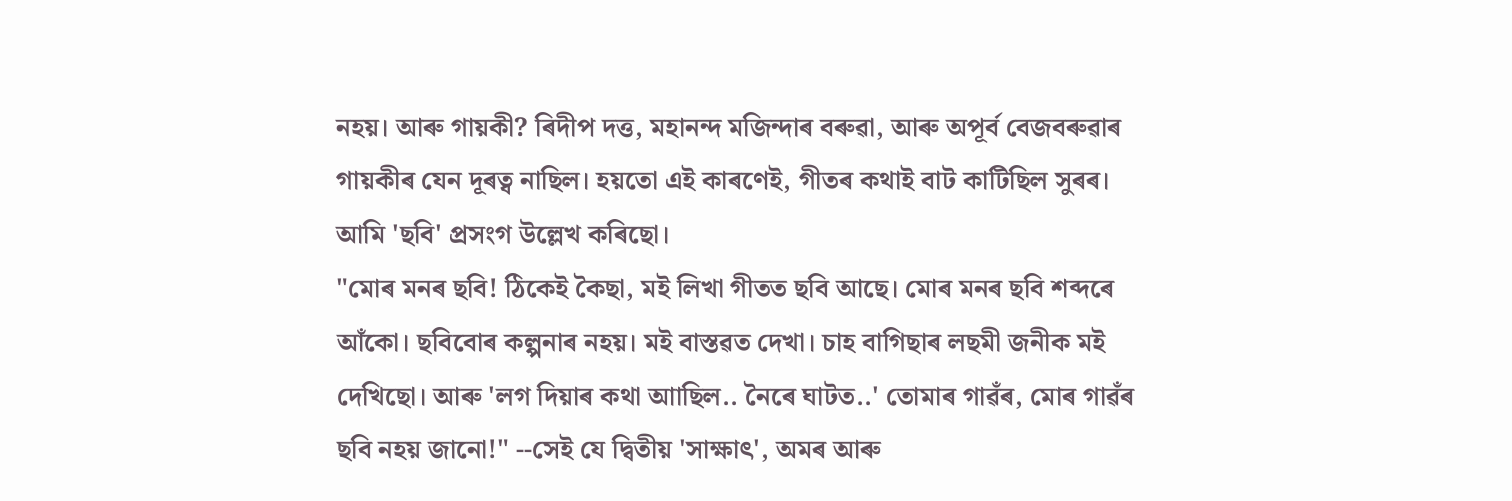নহয়। আৰু গায়কী? ৰিদীপ দত্ত, মহানন্দ মজিন্দাৰ বৰুৱা, আৰু অপূৰ্ব বেজবৰুৱাৰ গায়কীৰ যেন দূৰত্ব নাছিল। হয়তো এই কাৰণেই, গীতৰ কথাই বাট কাটিছিল সুৰৰ।
আমি 'ছবি' প্ৰসংগ উল্লেখ কৰিছো।
"মোৰ মনৰ ছবি! ঠিকেই কৈছা, মই লিখা গীতত ছবি আছে। মোৰ মনৰ ছবি শব্দৰে আঁকো। ছবিবোৰ কল্পনাৰ নহয়। মই বাস্তৱত দেখা। চাহ বাগিছাৰ লছমী জনীক মই দেখিছো। আৰু 'লগ দিয়াৰ কথা আাছিল.. নৈৰে ঘাটত..' তোমাৰ গাৱঁৰ, মোৰ গাৱঁৰ ছবি নহয় জানো!" --সেই যে দ্বিতীয় 'সাক্ষাৎ', অমৰ আৰু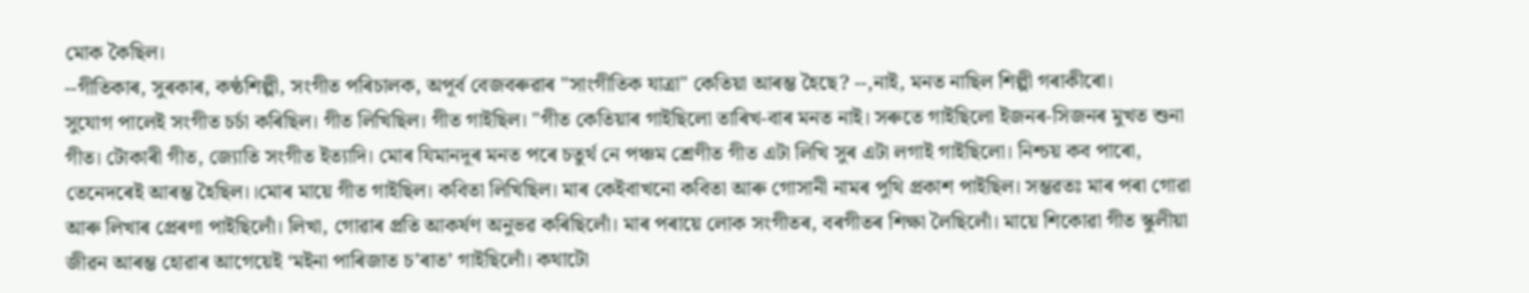মোক কৈছিল।
--গীতিকাৰ, সুৰকাৰ, কণ্ঠশিল্পী, সংগীত পৰিচালক, অপূর্ব বেজবৰুৱাৰ "সাংগীতিক যাত্ৰা" কেতিয়া আৰম্ভ হৈছে? --,নাই, মনত নাছিল শিল্পী গৰাকীৰো।
সুযোগ পালেই সংগীত চৰ্চা কৰিছিল। গীত লিখিছিল। গীত গাইছিল। "গীত কেতিয়াৰ গাইছিলো তাৰিখ-বাৰ মনত নাই। সৰুতে গাইছিলো ইজনৰ-সিজনৰ মুখত শুনা গীত। টোকাৰী গীত, জ্যোতি সংগীত ইত্যাদি। মোৰ যিমানদূৰ মনত পৰে চতুৰ্থ নে পঞ্চম শ্ৰেণীত গীত এটা লিখি সুৰ এটা লগাই গাইছিলো। নিশ্চয় কব পাৰো, তেনেদৰেই আৰম্ভ হৈছিল।।মোৰ মায়ে গীত গাইছিল। কবিতা লিখিছিল। মাৰ কেইবাখনো কবিতা আৰু গোসানী নামৰ পুথি প্ৰকাশ পাইছিল। সম্ভৱতঃ মাৰ পৰা গোৱা আৰু লিখাৰ প্ৰেৰণা পাইছিলোঁ। লিখা, গোৱাৰ প্ৰতি আকৰ্ষণ অনুভৱ কৰিছিলোঁ। মাৰ পৰায়ে লোক সংগীতৰ, বৰগীতৰ শিক্ষা লৈছিলোঁ। মায়ে শিকোৱা গীত স্কুলীয়া জীৱন আৰম্ভ হোৱাৰ আগেয়েই ‘মইনা পাৰিজাত চ’ৰাত’ গাইছিলোঁ। কথাটো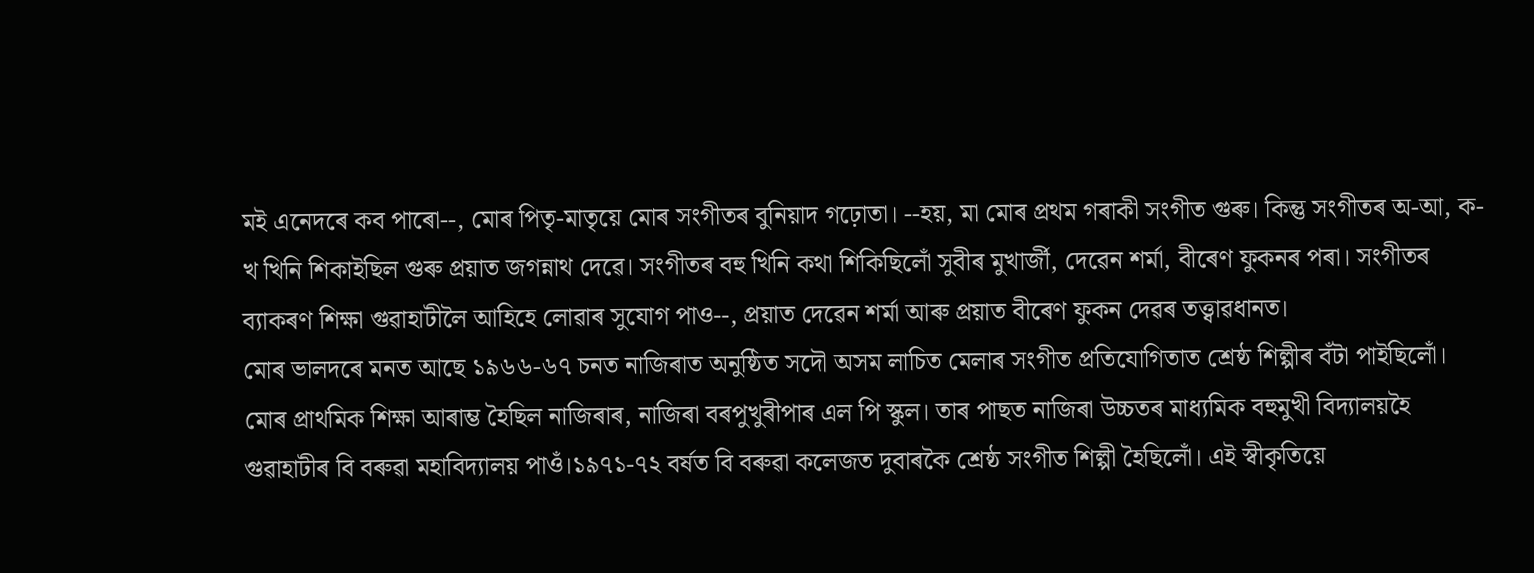মই এনেদৰে কব পাৰো--, মোৰ পিতৃ-মাতৃয়ে মোৰ সংগীতৰ বুনিয়াদ গঢ়োতা। --হয়, মা মোৰ প্ৰথম গৰাকী সংগীত গুৰু। কিন্তু সংগীতৰ অ-আ, ক-খ খিনি শিকাইছিল গুৰু প্ৰয়াত জগন্নাথ দেৱে। সংগীতৰ বহু খিনি কথা শিকিছিলোঁ সুবীৰ মুখার্জী, দেৱেন শৰ্মা, বীৰেণ ফুকনৰ পৰা। সংগীতৰ ব্যাকৰণ শিক্ষা গুৱাহাটীলৈ আহিহে লোৱাৰ সুযোগ পাও--, প্রয়াত দেৱেন শৰ্মা আৰু প্ৰয়াত বীৰেণ ফুকন দেৱৰ তত্ত্বাৱধানত।
মোৰ ভালদৰে মনত আছে ১৯৬৬-৬৭ চনত নাজিৰাত অনুষ্ঠিত সদৌ অসম লাচিত মেলাৰ সংগীত প্রতিযোগিতাত শ্রেষ্ঠ শিল্পীৰ বঁটা পাইছিলোঁ। মোৰ প্ৰাথমিক শিক্ষা আৰাম্ভ হৈছিল নাজিৰাৰ, নাজিৰা বৰপুখুৰীপাৰ এল পি স্কুল। তাৰ পাছত নাজিৰা উচ্চতৰ মাধ্যমিক বহুমুখী বিদ্যালয়হৈ গুৱাহাটীৰ বি বৰুৱা মহাবিদ্যালয় পাওঁ।১৯৭১-৭২ বৰ্ষত বি বৰুৱা কলেজত দুবাৰকৈ শ্ৰেষ্ঠ সংগীত শিল্পী হৈছিলোঁ। এই স্বীকৃতিয়ে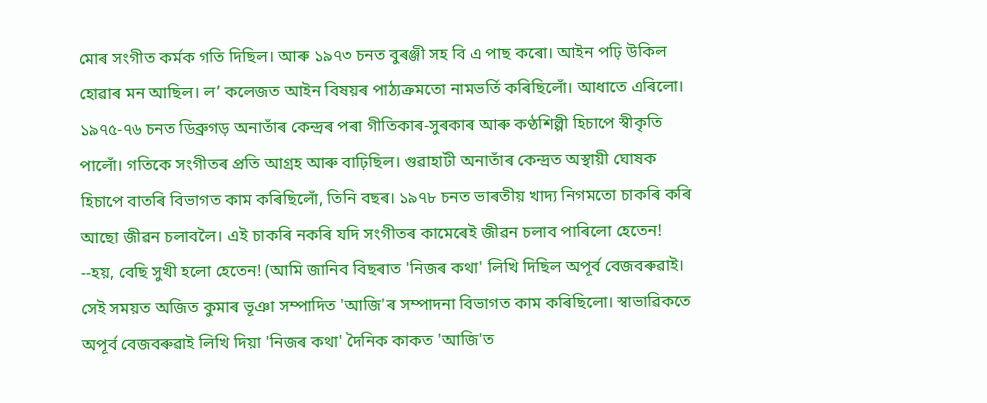মোৰ সংগীত কৰ্মক গতি দিছিল। আৰু ১৯৭৩ চনত বুৰঞ্জী সহ বি এ পাছ কৰো। আইন পঢ়ি উকিল হোৱাৰ মন আছিল। ল’ কলেজত আইন বিষয়ৰ পাঠ্যক্ৰমতো নামভৰ্তি কৰিছিলোঁ। আধাতে এৰিলো।
১৯৭৫-৭৬ চনত ডিব্ৰুগড় অনাতাঁৰ কেন্দ্ৰৰ পৰা গীতিকাৰ-সুৰকাৰ আৰু কণ্ঠশিল্পী হিচাপে স্বীকৃতি পালোঁ। গতিকে সংগীতৰ প্ৰতি আগ্ৰহ আৰু বাঢ়িছিল। গুৱাহাটী অনাতাঁৰ কেন্দ্ৰত অস্থায়ী ঘোষক হিচাপে বাতৰি বিভাগত কাম কৰিছিলোঁ, তিনি বছৰ। ১৯৭৮ চনত ভাৰতীয় খাদ্য নিগমতো চাকৰি কৰি আছো জীৱন চলাবলৈ। এই চাকৰি নকৰি যদি সংগীতৰ কামেৰেই জীৱন চলাব পাৰিলো হেতেন! --হয়, বেছি সুখী হলো হেতেন! (আমি জানিব বিছৰাত 'নিজৰ কথা' লিখি দিছিল অপূৰ্ব বেজবৰুৱাই। সেই সময়ত অজিত কুমাৰ ভূঞা সম্পাদিত 'আজি'ৰ সম্পাদনা বিভাগত কাম কৰিছিলো। স্বাভাৱিকতে অপূৰ্ব বেজবৰুৱাই লিখি দিয়া 'নিজৰ কথা' দৈনিক কাকত 'আজি'ত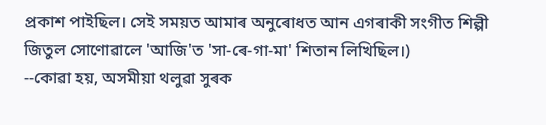প্ৰকাশ পাইছিল। সেই সময়ত আমাৰ অনুৰোধত আন এগৰাকী সংগীত শিল্পী জিতুল সোণোৱালে 'আজি'ত 'সা-ৰে-গা-মা' শিতান লিখিছিল।)
--কোৱা হয়, অসমীয়া থলুৱা সুৰক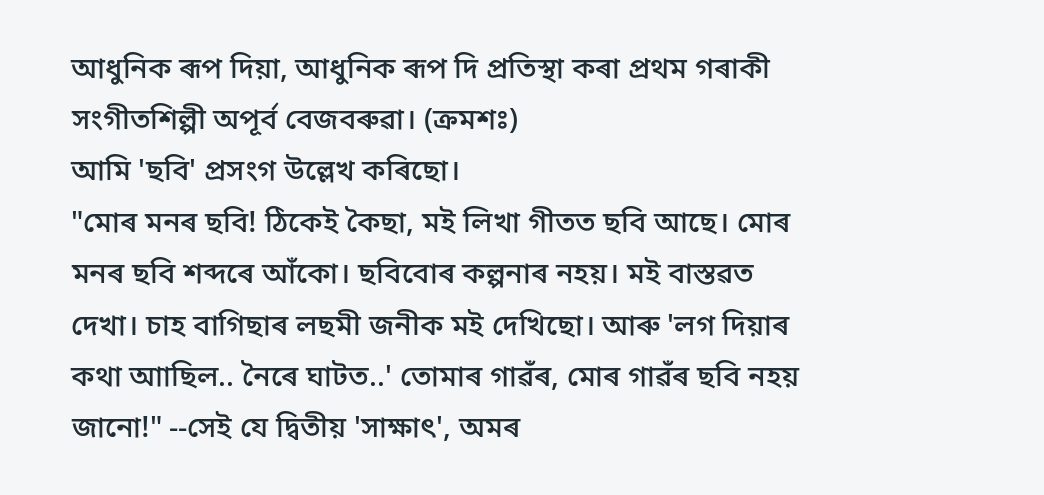আধুনিক ৰূপ দিয়া, আধুনিক ৰূপ দি প্ৰতিস্থা কৰা প্ৰথম গৰাকী সংগীতশিল্পী অপূৰ্ব বেজবৰুৱা। (ক্ৰমশঃ)
আমি 'ছবি' প্ৰসংগ উল্লেখ কৰিছো।
"মোৰ মনৰ ছবি! ঠিকেই কৈছা, মই লিখা গীতত ছবি আছে। মোৰ মনৰ ছবি শব্দৰে আঁকো। ছবিবোৰ কল্পনাৰ নহয়। মই বাস্তৱত দেখা। চাহ বাগিছাৰ লছমী জনীক মই দেখিছো। আৰু 'লগ দিয়াৰ কথা আাছিল.. নৈৰে ঘাটত..' তোমাৰ গাৱঁৰ, মোৰ গাৱঁৰ ছবি নহয় জানো!" --সেই যে দ্বিতীয় 'সাক্ষাৎ', অমৰ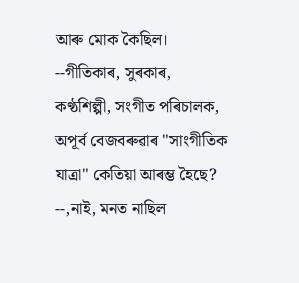আৰু মোক কৈছিল।
--গীতিকাৰ, সুৰকাৰ, কণ্ঠশিল্পী, সংগীত পৰিচালক, অপূর্ব বেজবৰুৱাৰ "সাংগীতিক যাত্ৰা" কেতিয়া আৰম্ভ হৈছে? --,নাই, মনত নাছিল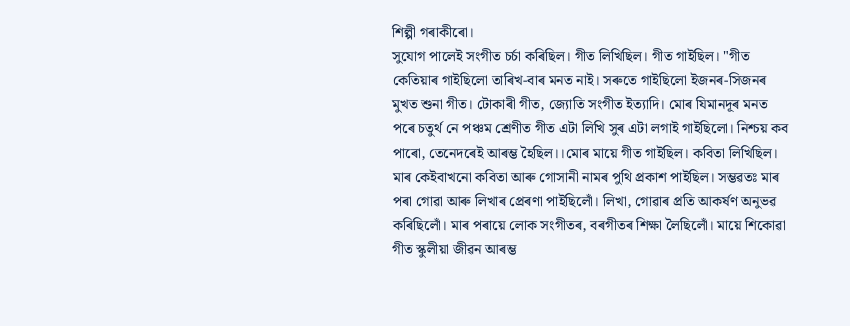শিল্পী গৰাকীৰো।
সুযোগ পালেই সংগীত চৰ্চা কৰিছিল। গীত লিখিছিল। গীত গাইছিল। "গীত কেতিয়াৰ গাইছিলো তাৰিখ-বাৰ মনত নাই। সৰুতে গাইছিলো ইজনৰ-সিজনৰ মুখত শুনা গীত। টোকাৰী গীত, জ্যোতি সংগীত ইত্যাদি। মোৰ যিমানদূৰ মনত পৰে চতুৰ্থ নে পঞ্চম শ্ৰেণীত গীত এটা লিখি সুৰ এটা লগাই গাইছিলো। নিশ্চয় কব পাৰো, তেনেদৰেই আৰম্ভ হৈছিল।।মোৰ মায়ে গীত গাইছিল। কবিতা লিখিছিল। মাৰ কেইবাখনো কবিতা আৰু গোসানী নামৰ পুথি প্ৰকাশ পাইছিল। সম্ভৱতঃ মাৰ পৰা গোৱা আৰু লিখাৰ প্ৰেৰণা পাইছিলোঁ। লিখা, গোৱাৰ প্ৰতি আকৰ্ষণ অনুভৱ কৰিছিলোঁ। মাৰ পৰায়ে লোক সংগীতৰ, বৰগীতৰ শিক্ষা লৈছিলোঁ। মায়ে শিকোৱা গীত স্কুলীয়া জীৱন আৰম্ভ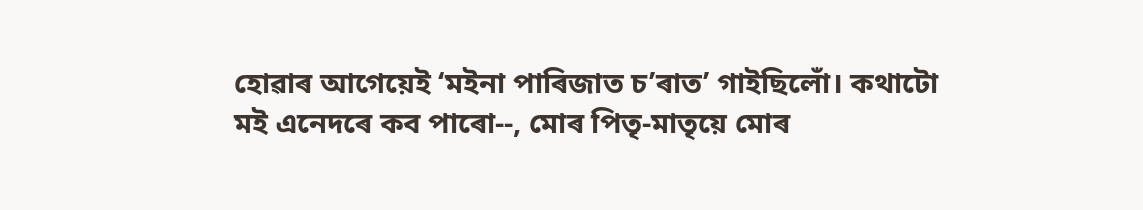হোৱাৰ আগেয়েই ‘মইনা পাৰিজাত চ’ৰাত’ গাইছিলোঁ। কথাটো মই এনেদৰে কব পাৰো--, মোৰ পিতৃ-মাতৃয়ে মোৰ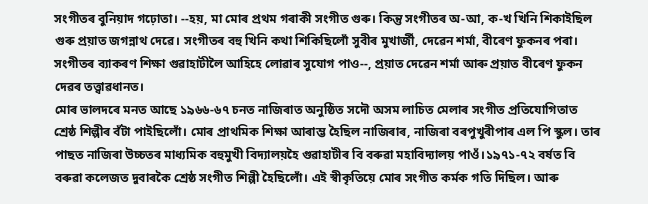সংগীতৰ বুনিয়াদ গঢ়োতা। --হয়, মা মোৰ প্ৰথম গৰাকী সংগীত গুৰু। কিন্তু সংগীতৰ অ-আ, ক-খ খিনি শিকাইছিল গুৰু প্ৰয়াত জগন্নাথ দেৱে। সংগীতৰ বহু খিনি কথা শিকিছিলোঁ সুবীৰ মুখার্জী, দেৱেন শৰ্মা, বীৰেণ ফুকনৰ পৰা। সংগীতৰ ব্যাকৰণ শিক্ষা গুৱাহাটীলৈ আহিহে লোৱাৰ সুযোগ পাও--, প্রয়াত দেৱেন শৰ্মা আৰু প্ৰয়াত বীৰেণ ফুকন দেৱৰ তত্ত্বাৱধানত।
মোৰ ভালদৰে মনত আছে ১৯৬৬-৬৭ চনত নাজিৰাত অনুষ্ঠিত সদৌ অসম লাচিত মেলাৰ সংগীত প্রতিযোগিতাত শ্রেষ্ঠ শিল্পীৰ বঁটা পাইছিলোঁ। মোৰ প্ৰাথমিক শিক্ষা আৰাম্ভ হৈছিল নাজিৰাৰ, নাজিৰা বৰপুখুৰীপাৰ এল পি স্কুল। তাৰ পাছত নাজিৰা উচ্চতৰ মাধ্যমিক বহুমুখী বিদ্যালয়হৈ গুৱাহাটীৰ বি বৰুৱা মহাবিদ্যালয় পাওঁ।১৯৭১-৭২ বৰ্ষত বি বৰুৱা কলেজত দুবাৰকৈ শ্ৰেষ্ঠ সংগীত শিল্পী হৈছিলোঁ। এই স্বীকৃতিয়ে মোৰ সংগীত কৰ্মক গতি দিছিল। আৰু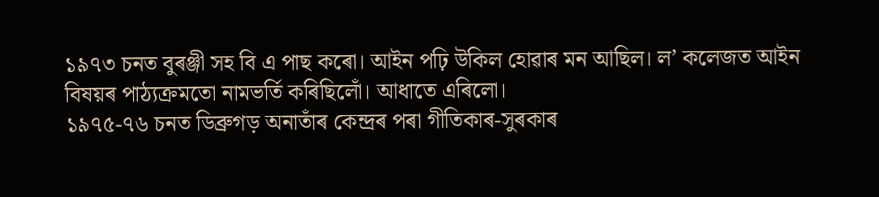১৯৭৩ চনত বুৰঞ্জী সহ বি এ পাছ কৰো। আইন পঢ়ি উকিল হোৱাৰ মন আছিল। ল’ কলেজত আইন বিষয়ৰ পাঠ্যক্ৰমতো নামভৰ্তি কৰিছিলোঁ। আধাতে এৰিলো।
১৯৭৫-৭৬ চনত ডিব্ৰুগড় অনাতাঁৰ কেন্দ্ৰৰ পৰা গীতিকাৰ-সুৰকাৰ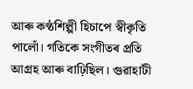আৰু কণ্ঠশিল্পী হিচাপে স্বীকৃতি পালোঁ। গতিকে সংগীতৰ প্ৰতি আগ্ৰহ আৰু বাঢ়িছিল। গুৱাহাটী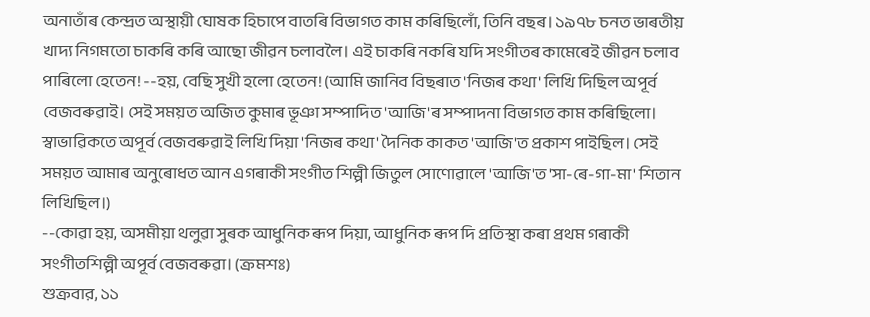অনাতাঁৰ কেন্দ্ৰত অস্থায়ী ঘোষক হিচাপে বাতৰি বিভাগত কাম কৰিছিলোঁ, তিনি বছৰ। ১৯৭৮ চনত ভাৰতীয় খাদ্য নিগমতো চাকৰি কৰি আছো জীৱন চলাবলৈ। এই চাকৰি নকৰি যদি সংগীতৰ কামেৰেই জীৱন চলাব পাৰিলো হেতেন! --হয়, বেছি সুখী হলো হেতেন! (আমি জানিব বিছৰাত 'নিজৰ কথা' লিখি দিছিল অপূৰ্ব বেজবৰুৱাই। সেই সময়ত অজিত কুমাৰ ভূঞা সম্পাদিত 'আজি'ৰ সম্পাদনা বিভাগত কাম কৰিছিলো। স্বাভাৱিকতে অপূৰ্ব বেজবৰুৱাই লিখি দিয়া 'নিজৰ কথা' দৈনিক কাকত 'আজি'ত প্ৰকাশ পাইছিল। সেই সময়ত আমাৰ অনুৰোধত আন এগৰাকী সংগীত শিল্পী জিতুল সোণোৱালে 'আজি'ত 'সা-ৰে-গা-মা' শিতান লিখিছিল।)
--কোৱা হয়, অসমীয়া থলুৱা সুৰক আধুনিক ৰূপ দিয়া, আধুনিক ৰূপ দি প্ৰতিস্থা কৰা প্ৰথম গৰাকী সংগীতশিল্পী অপূৰ্ব বেজবৰুৱা। (ক্ৰমশঃ)
শুক্রবার, ১১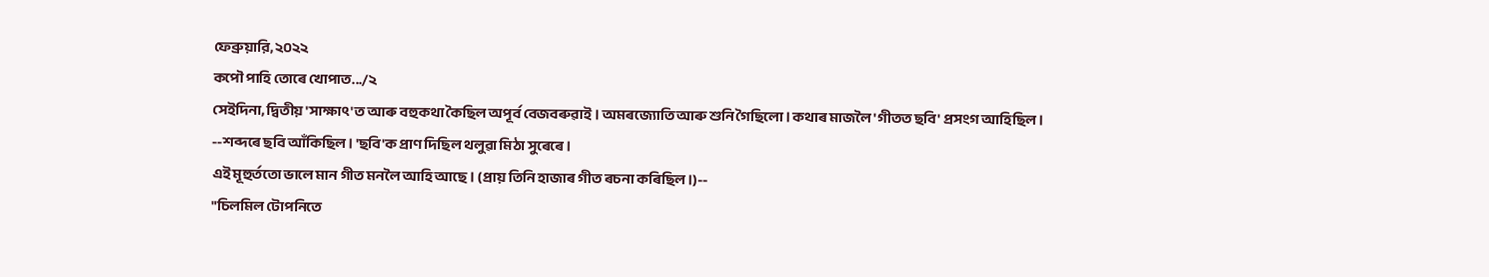ফেব্রুয়ারি, ২০২২
কপৌ পাহি তোৰে খোপাত.../২
সেইদিনা, দ্বিতীয় 'সাক্ষাৎ'ত আৰু বহুকথা কৈছিল অপূৰ্ব বেজবৰুৱাই। অমৰজ্যোতি আৰু শুনি গৈছিলো। কথাৰ মাজলৈ 'গীতত ছবি' প্ৰসংগ আহিছিল।
--শব্দৰে ছবি আঁকিছিল। 'ছবি'ক প্ৰাণ দিছিল থলুৱা মিঠা সুৰেৰে।
এই মূহুৰ্ততো ভালে মান গীত মনলৈ আহি আছে। (প্ৰায় তিনি হাজাৰ গীত ৰচনা কৰিছিল।)--
"চিলমিল টোপনিতে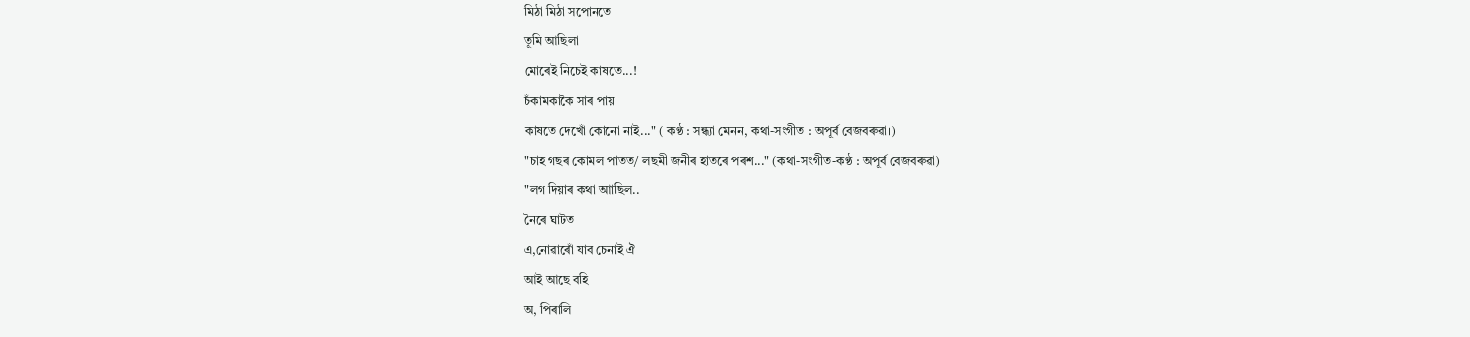মিঠা মিঠা সপোনতে
তূমি আছিলা
মোৰেই নিচেই কাষতে...!
চঁকামকাকৈ সাৰ পায়
কাষতে দেখোঁ কোনো নাই..." ( কণ্ঠ : সন্ধ্যা মেনন, কথা-সংগীত : অপূৰ্ব বেজবৰুৱা।)
"চাহ গছৰ কোমল পাতত/ লছমী জনীৰ হাতৰে পৰশ..." (কথা-সংগীত-কণ্ঠ : অপূৰ্ব বেজবৰুৱা)
"লগ দিয়াৰ কথা আাছিল..
নৈৰে ঘাটত
এ,নোৱাৰোঁ যাব চেনাই ঐ
আই আছে বহি
অ, পিৰালি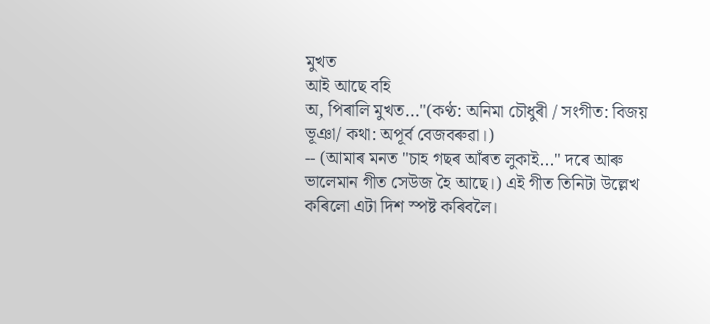মুখত
আই আছে বহি
অ, পিৰালি মুখত..."(কণ্ঠ: অনিমা চৌধুৰী / সংগীত: বিজয় ভূঞা/ কথা: অপূৰ্ব বেজবৰুৱা।)
-- (আমাৰ মনত "চাহ গছৰ আঁৰত লুকাই..." দৰে আৰু ভালেমান গীত সেউজ হৈ আছে।) এই গীত তিনিটা উল্লেখ কৰিলো এটা দিশ স্পষ্ট কৰিবলৈ।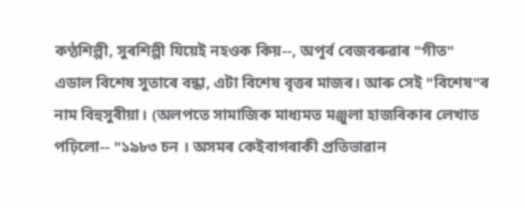কণ্ঠশিল্পী, সুৰশিল্পী যিয়েই নহওক কিয়--, অপূৰ্ব বেজবৰুৱাৰ "গীত" এডাল বিশেষ সুতাৰে বন্ধা, এটা বিশেষ বৃত্তৰ মাজৰ। আৰু সেই "বিশেষ"ৰ নাম বিহুসুৰীয়া। (অলপতে সামাজিক মাধ্যমত মঞ্জুলা হাজৰিকাৰ লেখাত পঢ়িলো-- "১৯৮৩ চন । অসমৰ কেইবাগৰাকী প্ৰতিভাৱান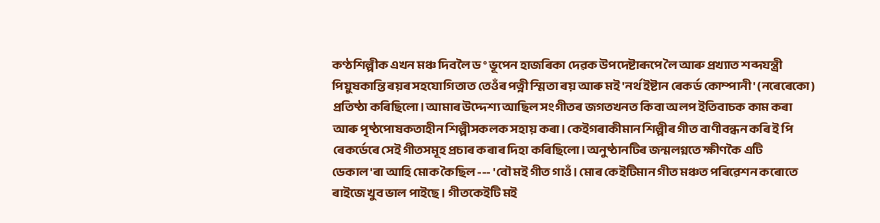কণ্ঠশিল্পীক এখন মঞ্চ দিবলৈ ড° ভূপেন হাজৰিকা দেৱক উপদেষ্টাৰূপে লৈ আৰু প্ৰখ্যাত শব্দযন্ত্ৰী পিয়ুষকান্তি ৰয়ৰ সহযোগিতাত তেওঁৰ পত্নী স্মিতা ৰয় আৰু মই 'নৰ্থ ইষ্টান ৰেকৰ্ড কোম্পানী' (নৰেৰেকো) প্ৰতিষ্ঠা কৰিছিলো। আমাৰ উদ্দেশ্য আছিল সংগীতৰ জগতখনত কিবা অলপ ইতিবাচক কাম কৰা আৰু পৃষ্ঠপোষকতাহীন শিল্পীসকলক সহায় কৰা। কেইগৰাকীমান শিল্পীৰ গীত বাণীবন্ধন কৰি ই পি ৰেকৰ্ডেৰে সেই গীতসমূহ প্ৰচাৰ কৰাৰ দিহা কৰিছিলো। অনুষ্ঠানটিৰ জন্মলগ্নতে ক্ষীণকৈ এটি ডেকাল'ৰা আহি মোক কৈছিল --- 'বৌ মই গীত গাওঁ। মোৰ কেইটিমান গীত মঞ্চত পৰিৱেশন কৰোতে ৰাইজে খুব ভাল পাইছে। গীতকেইটি মই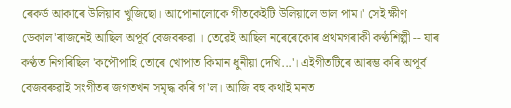ৰেকৰ্ড আকাৰে উলিয়াব খুজিছো। আপোনালোকে গীতকেইটি উলিয়ালে ভাল পাম।' সেই ক্ষীণ ডেকাল'ৰাজনেই আছিল অপূৰ্ব বেজবৰুৱা । তেৱেই আছিল নৰেৰেকোৰ প্ৰথমগৰাকী কণ্ঠশিল্পী -- যাৰ কণ্ঠত নিগৰিছিল 'কপৌপাহি তোৰে খোপাত কিমান ধুনীয়া দেখি...'। এইগীতটিৰে আৰম্ভ কৰি অপূৰ্ব বেজবৰুৱাই সংগীতৰ জগতখন সমৃদ্ধ কৰি গ'ল। আজি বহু কথাই মনত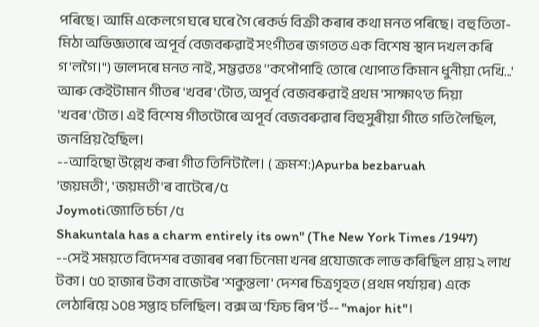পৰিছে। আমি একেলগে ঘৰে ঘৰে গৈ ৰেকৰ্ড বিক্ৰী কৰাৰ কথা মনত পৰিছে। বহু তিতা-মিঠা অভিজ্ঞতাৰে অপূৰ্ব বেজবৰুৱাই সংগীতৰ জগতত এক বিশেষ স্থান দখল কৰি গ'লগৈ।") ভালদৰে মনত নাই, সম্ভৱতঃ ''কপৌপাহি তোৰে খোপাত কিমান ধুনীয়া দেখি...' আৰু কেইটামান গীতৰ 'খবৰ'টোত, অপূৰ্ব বেজবৰুৱাই প্ৰথম 'সাক্ষাৎ'ত দিয়া 'খবৰ'টোত। এই বিশেষ গীতটোৰে অপূৰ্ব বেজবৰুৱাৰ বিহুসুৰীয়া গীতে গতি লৈছিল, জনপ্ৰিয় হৈছিল।
--আহিছো উল্লেখ কৰা গীত তিনিটালৈ। ( ক্ৰমশ:)Apurba bezbaruah
'জয়মতী', 'জয়মতী'ৰ বাটেৰে/৫
Joymotiজ্যোতি চৰ্চা /৫
Shakuntala has a charm entirely its own" (The New York Times /1947) --সেই সময়তে বিদেশৰ বজাৰৰ পৰা চিনেমা খনৰ প্ৰযোজকে লাভ কৰিছিল প্ৰায় ২ লাখ টকা। ৫০ হাজাৰ টকা বাজেটৰ 'শকুন্তলা' দেশৰ চিত্ৰগৃহত (প্ৰথম পৰ্যায়ৰ) একে লেঠাৰিয়ে ১০৪ সপ্তাহ চলিছিল। বক্স অ'ফিচ ৰিপ'ৰ্ট-- "major hit"।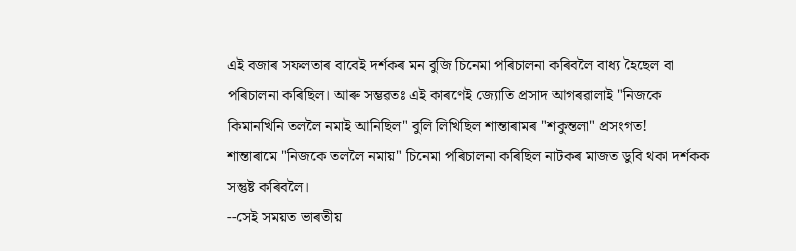এই বজাৰ সফলতাৰ বাবেই দৰ্শকৰ মন বুজি চিনেমা পৰিচালনা কৰিবলৈ বাধ্য হৈছেল বা পৰিচালনা কৰিছিল। আৰু সম্ভৱতঃ এই কাৰণেই জ্যোতি প্ৰসাদ আগৰৱালাই "নিজকে কিমানখিনি তললৈ নমাই আনিছিল" বুলি লিখিছিল শান্তাৰামৰ "শকুন্তলা" প্ৰসংগত!
শান্তাৰামে "নিজকে তললৈ নমায়" চিনেমা পৰিচালনা কৰিছিল নাটকৰ মাজত ডুবি থকা দৰ্শকক সন্তুষ্ট কৰিবলৈ।
--সেই সময়ত ভাৰতীয়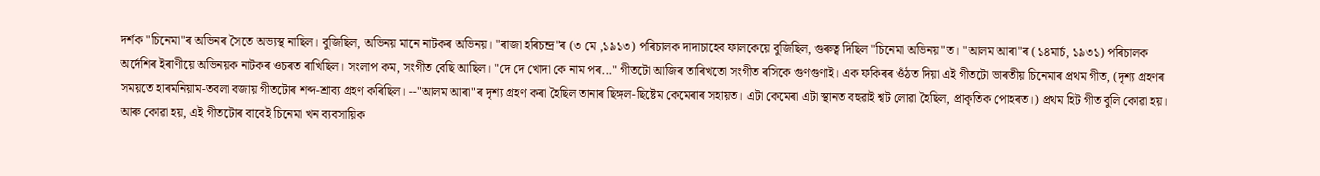দৰ্শক "চিনেমা"ৰ অভিনৰ সৈতে অভ্যস্থ নাছিল। বুজিছিল, অভিনয় মানে নাটকৰ অভিনয়। "ৰাজা হৰিচন্দ্র"ৰ (৩ মে ,১৯১৩) পৰিচালক দাদাচাহেব ফালকেয়ে বুজিছিল, গুৰুত্ব দিছিল "চিনেমা অভিনয়"ত। "আলম আৰা"ৰ (১৪মার্চ, ১৯৩১) পৰিচালক অৰ্দেশিৰ ইৰাণীয়ে অভিনয়ক নাটকৰ ওচৰত ৰাখিছিল। সংলাপ কম, সংগীত বেছি আছিল। "দে দে খোদা কে নাম পৰ..." গীতটো আজিৰ তাৰিখতো সংগীত ৰসিকে গুণগুণাই। এক ফকিৰৰ ওঁঠত দিয়া এই গীতটো ভাৰতীয় চিনেমাৰ প্ৰথম গীত, (দৃশ্য গ্ৰহণৰ সময়তে হাৰমনিয়াম-তবলা বজায় গীতটোৰ শব্দ-শ্ৰাব্য গ্ৰহণ কৰিছিল। --"আলম আৰা"ৰ দৃশ্য গ্ৰহণ কৰা হৈছিল তানাৰ ছিঙ্গল-ছিষ্টেম কেমেৰাৰ সহায়ত। এটা কেমেৰা এটা স্থানত বহুৱাই শ্বট লোৱা হৈছিল, প্ৰাকৃতিক পোহৰত।) প্ৰথম হিট গীত বুলি কোৱা হয়। আৰু কোৱা হয়, এই গীতটোৰ বাবেই চিনেমা খন ব্যবসায়িক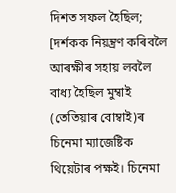দিশত সফল হৈছিল; [দৰ্শকক নিয়ন্ত্ৰণ কৰিবলৈ আৰক্ষীৰ সহায় লবলৈ বাধ্য হৈছিল মুম্বাই (তেতিয়াৰ বোম্বাই)ৰ চিনেমা ম্যাজেষ্টিক থিয়েটাৰ পক্ষই। চিনেমা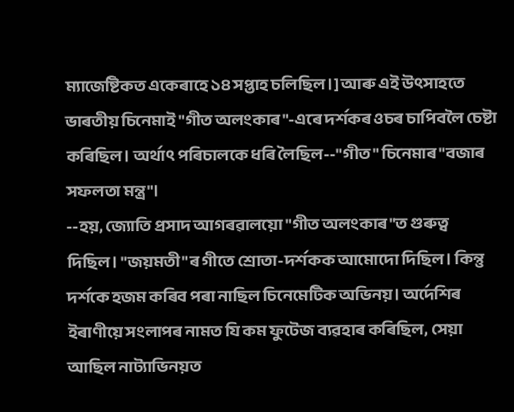ম্যাজেষ্টিকত একেৰাহে ১৪ সপ্তাহ চলিছিল।] আৰু এই উৎসাহতে ভাৰতীয় চিনেমাই "গীত অলংকাৰ"-এৰে দৰ্শকৰ ওচৰ চাপিবলৈ চেষ্টা কৰিছিল। অৰ্থাৎ পৰিচালকে ধৰি লৈছিল--"গীত" চিনেমাৰ "বজাৰ সফলতা মন্ত্ৰ"।
--হয়, জ্যোতি প্ৰসাদ আগৰৱালয়ো "গীত অলংকাৰ"ত গুৰুত্ব দিছিল। "জয়মতী"ৰ গীতে শ্ৰোতা-দৰ্শকক আমোদো দিছিল। কিন্তু দৰ্শকে হজম কৰিব পৰা নাছিল চিনেমেটিক অভিনয়। অৰ্দেশিৰ ইৰাণীয়ে সংলাপৰ নামত যি কম ফুটেজ ব্যৱহাৰ কৰিছিল, সেয়া আছিল নাট্যাভিনয়ত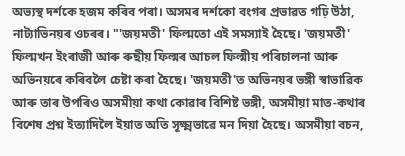অভ্যস্থ দৰ্শকে হজম কৰিব পৰা। অসমৰ দৰ্শকো বংগৰ প্ৰভাৱত গঢ়ি উঠা, নাট্যাভিনয়ৰ ওচৰৰ। "'জয়মতী' ফিল্মতো এই সমস্যাই হৈছে। 'জয়মতী' ফিল্মখন ইংৰাজী আৰু ৰুছীয় ফিল্মৰ আচল ফিল্মীয় পৰিচালনা আৰু অভিনয়ৰে কৰিবলৈ চেষ্টা কৰা হৈছে। 'জয়মতী'ত অভিনয়ৰ ভঙ্গী স্বাভাৱিক আৰু তাৰ উপৰিও অসমীয়া কথা কোৱাৰ বিশিষ্ট ভঙ্গী, অসমীয়া মাত-কথাৰ বিশেষ প্রশ্ন ইত্যাদিলৈ ইয়াত অতি সূক্ষ্মভাৱে মন দিয়া হৈছে। অসমীয়া বচন,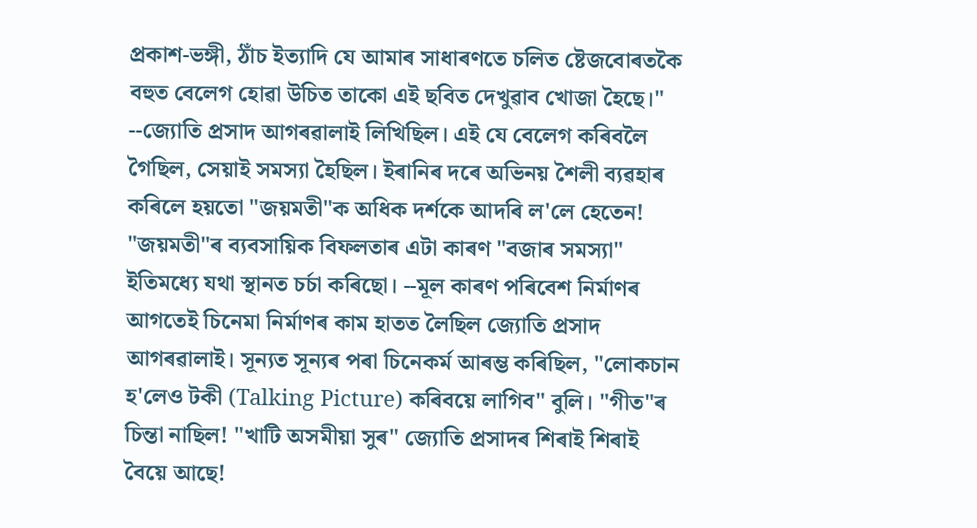প্রকাশ-ভঙ্গী, ঠাঁচ ইত্যাদি যে আমাৰ সাধাৰণতে চলিত ষ্টেজবোৰতকৈ বহুত বেলেগ হোৱা উচিত তাকো এই ছবিত দেখুৱাব খোজা হৈছে।" --জ্যোতি প্ৰসাদ আগৰৱালাই লিখিছিল। এই যে বেলেগ কৰিবলৈ গৈছিল, সেয়াই সমস্যা হৈছিল। ইৰানিৰ দৰে অভিনয় শৈলী ব্যৱহাৰ কৰিলে হয়তো "জয়মতী"ক অধিক দৰ্শকে আদৰি ল'লে হেতেন!
"জয়মতী"ৰ ব্যবসায়িক বিফলতাৰ এটা কাৰণ "বজাৰ সমস্যা" ইতিমধ্যে যথা স্থানত চৰ্চা কৰিছো। --মূল কাৰণ পৰিবেশ নিৰ্মাণৰ আগতেই চিনেমা নিৰ্মাণৰ কাম হাতত লৈছিল জ্যোতি প্ৰসাদ আগৰৱালাই। সূন্যত সূন্যৰ পৰা চিনেকৰ্ম আৰম্ভ কৰিছিল, "লোকচান হ'লেও টকী (Talking Picture) কৰিবয়ে লাগিব" বুলি। "গীত"ৰ চিন্তা নাছিল! "খাটি অসমীয়া সুৰ" জ্যোতি প্ৰসাদৰ শিৰাই শিৰাই বৈয়ে আছে!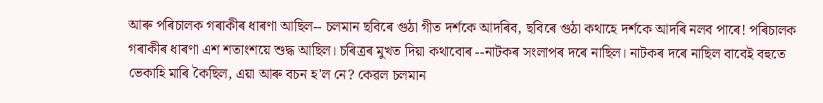আৰু পৰিচালক গৰাকীৰ ধাৰণা আছিল-- চলমান ছবিৰে গুঠা গীত দৰ্শকে আদৰিব, ছবিৰে গুঠা কথাহে দৰ্শকে আদৰি নলব পাৰে! পৰিচালক গৰাকীৰ ধাৰণা এশ শতাংশয়ে শুদ্ধ আছিল। চৰিত্ৰৰ মুখত দিয়া কথাবোৰ --নাটকৰ সংলাপৰ দৰে নাছিল। নাটকৰ দৰে নাছিল বাবেই বহুতে ভেকাহি মাৰি কৈছিল, এয়া আৰু বচন হ'ল নে? কেৱল চলমান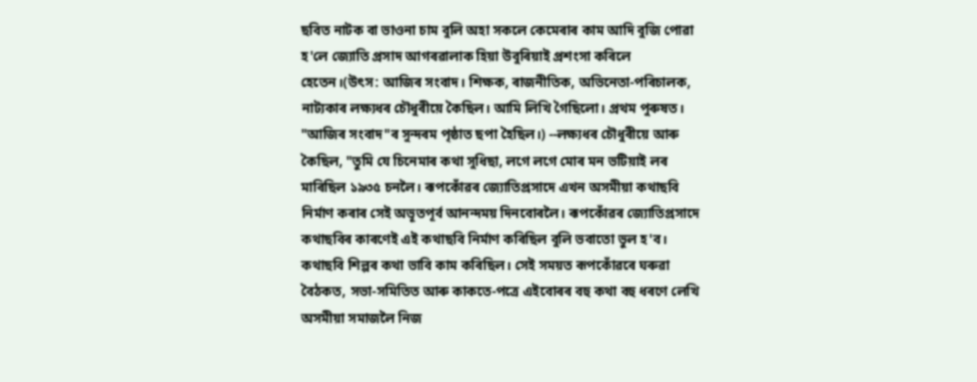ছবিত নাটক বা ভাওনা চাম বুলি অহা সকলে কেমেৰাৰ কাম আদি বুজি পোৱা হ'লে জ্যোতি প্ৰসাদ আগৰৱালাক হিয়া উবুৰিয়াই প্রশংসা কৰিলে হেতেন।(উৎস: আজিৰ সংবাদ। শিক্ষক, ৰাজনীতিক, অভিনেতা-পৰিচালক, নাট্যকাৰ লক্ষ্যধৰ চৌধুৰীয়ে কৈছিল। আমি লিখি গৈছিলো। প্ৰথম পুৰুষত। "আজিৰ সংবাদ"ৰ সুন্দৰম পৃষ্ঠাত ছপা হৈছিল।) --লক্ষ্যধৰ চৌধুৰীয়ে আৰু কৈছিল, "তুমি যে চিনেমাৰ কথা সুধিছা, লগে লগে মোৰ মন ভটিয়াই লৰ মাৰিছিল ১৯৩৫ চনলৈ। ৰূপকোঁৱৰ জ্যোতিপ্ৰসাদে এখন অসমীয়া কথাছবি নিৰ্মাণ কৰাৰ সেই অভূতপূর্ব আনন্দময় দিনবোৰলৈ। ৰূপকোঁৱৰ জ্যোতিপ্ৰসাদে কথাছবিৰ কাৰণেই এই কথাছবি নিৰ্মাণ কৰিছিল বুলি ভবাতো ভুল হ'ব। কথাছবি শিল্পৰ কথা ভাবি কাম কৰিছিল। সেই সময়ত ৰূপকোঁৱৰে ঘৰুৱা বৈঠকত, সভা-সমিতিত আৰু কাকতে-পত্রে এইবোৰৰ বহু কথা বহু ধৰণে লেখি অসমীয়া সমাজলৈ নিজ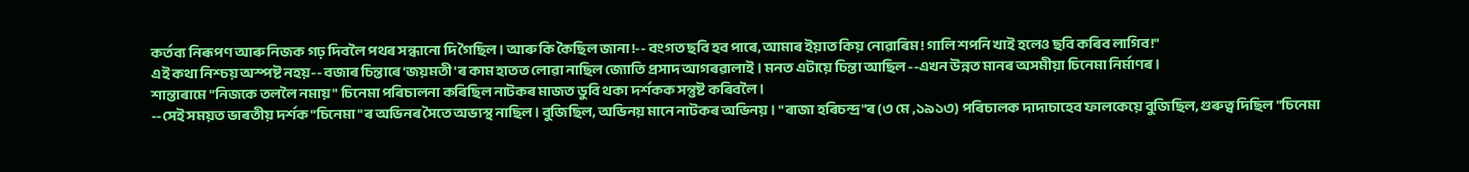কর্তব্য নিৰূপণ আৰু নিজক গঢ় দিবলৈ পথৰ সন্ধানো দি গৈছিল। আৰু কি কৈছিল জানা!-- বংগত ছবি হব পাৰে, আমাৰ ইয়াত কিয় নোৱাৰিম! গালি শপনি খাই হলেও ছবি কৰিব লাগিব!"
এই কথা নিশ্চয় অস্পষ্ট নহয়-- বজাৰ চিন্তাৰে 'জয়মতী'ৰ কাম হাতত লোৱা নাছিল জ্যোতি প্ৰসাদ আগৰৱালাই। মনত এটায়ে চিন্তা আছিল --এখন উন্নত মানৰ অসমীয়া চিনেমা নিৰ্মাণৰ।
শান্তাৰামে "নিজকে তললৈ নমায়" চিনেমা পৰিচালনা কৰিছিল নাটকৰ মাজত ডুবি থকা দৰ্শকক সন্তুষ্ট কৰিবলৈ।
--সেই সময়ত ভাৰতীয় দৰ্শক "চিনেমা"ৰ অভিনৰ সৈতে অভ্যস্থ নাছিল। বুজিছিল, অভিনয় মানে নাটকৰ অভিনয়। "ৰাজা হৰিচন্দ্র"ৰ (৩ মে ,১৯১৩) পৰিচালক দাদাচাহেব ফালকেয়ে বুজিছিল, গুৰুত্ব দিছিল "চিনেমা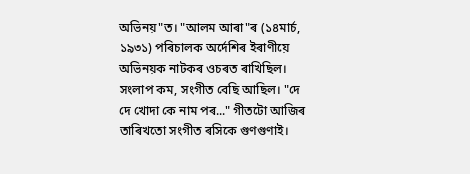অভিনয়"ত। "আলম আৰা"ৰ (১৪মার্চ, ১৯৩১) পৰিচালক অৰ্দেশিৰ ইৰাণীয়ে অভিনয়ক নাটকৰ ওচৰত ৰাখিছিল। সংলাপ কম, সংগীত বেছি আছিল। "দে দে খোদা কে নাম পৰ..." গীতটো আজিৰ তাৰিখতো সংগীত ৰসিকে গুণগুণাই।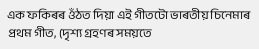এক ফকিৰৰ ওঁঠত দিয়া এই গীতটো ভাৰতীয় চিনেমাৰ প্ৰথম গীত, (দৃশ্য গ্ৰহণৰ সময়তে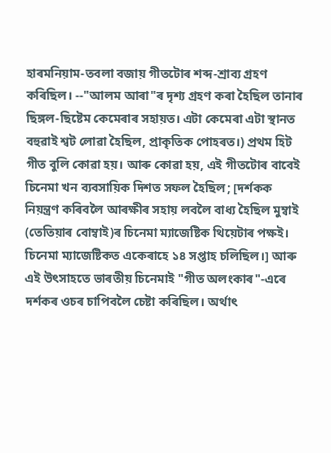হাৰমনিয়াম-তবলা বজায় গীতটোৰ শব্দ-শ্ৰাব্য গ্ৰহণ কৰিছিল। --"আলম আৰা"ৰ দৃশ্য গ্ৰহণ কৰা হৈছিল তানাৰ ছিঙ্গল-ছিষ্টেম কেমেৰাৰ সহায়ত। এটা কেমেৰা এটা স্থানত বহুৱাই শ্বট লোৱা হৈছিল, প্ৰাকৃতিক পোহৰত।) প্ৰথম হিট গীত বুলি কোৱা হয়। আৰু কোৱা হয়, এই গীতটোৰ বাবেই চিনেমা খন ব্যবসায়িক দিশত সফল হৈছিল; [দৰ্শকক নিয়ন্ত্ৰণ কৰিবলৈ আৰক্ষীৰ সহায় লবলৈ বাধ্য হৈছিল মুম্বাই (তেতিয়াৰ বোম্বাই)ৰ চিনেমা ম্যাজেষ্টিক থিয়েটাৰ পক্ষই। চিনেমা ম্যাজেষ্টিকত একেৰাহে ১৪ সপ্তাহ চলিছিল।] আৰু এই উৎসাহতে ভাৰতীয় চিনেমাই "গীত অলংকাৰ"-এৰে দৰ্শকৰ ওচৰ চাপিবলৈ চেষ্টা কৰিছিল। অৰ্থাৎ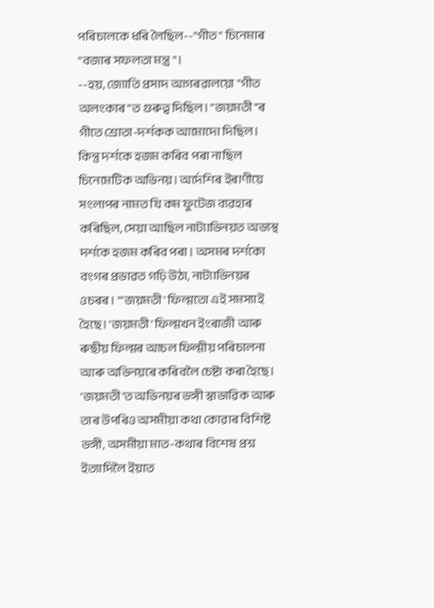পৰিচালকে ধৰি লৈছিল--"গীত" চিনেমাৰ "বজাৰ সফলতা মন্ত্ৰ"।
--হয়, জ্যোতি প্ৰসাদ আগৰৱালয়ো "গীত অলংকাৰ"ত গুৰুত্ব দিছিল। "জয়মতী"ৰ গীতে শ্ৰোতা-দৰ্শকক আমোদো দিছিল। কিন্তু দৰ্শকে হজম কৰিব পৰা নাছিল চিনেমেটিক অভিনয়। অৰ্দেশিৰ ইৰাণীয়ে সংলাপৰ নামত যি কম ফুটেজ ব্যৱহাৰ কৰিছিল, সেয়া আছিল নাট্যাভিনয়ত অভ্যস্থ দৰ্শকে হজম কৰিব পৰা। অসমৰ দৰ্শকো বংগৰ প্ৰভাৱত গঢ়ি উঠা, নাট্যাভিনয়ৰ ওচৰৰ। "'জয়মতী' ফিল্মতো এই সমস্যাই হৈছে। 'জয়মতী' ফিল্মখন ইংৰাজী আৰু ৰুছীয় ফিল্মৰ আচল ফিল্মীয় পৰিচালনা আৰু অভিনয়ৰে কৰিবলৈ চেষ্টা কৰা হৈছে। 'জয়মতী'ত অভিনয়ৰ ভঙ্গী স্বাভাৱিক আৰু তাৰ উপৰিও অসমীয়া কথা কোৱাৰ বিশিষ্ট ভঙ্গী, অসমীয়া মাত-কথাৰ বিশেষ প্রশ্ন ইত্যাদিলৈ ইয়াত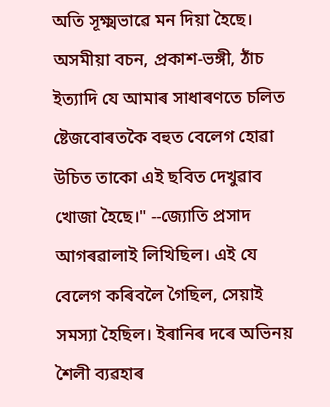অতি সূক্ষ্মভাৱে মন দিয়া হৈছে। অসমীয়া বচন, প্রকাশ-ভঙ্গী, ঠাঁচ ইত্যাদি যে আমাৰ সাধাৰণতে চলিত ষ্টেজবোৰতকৈ বহুত বেলেগ হোৱা উচিত তাকো এই ছবিত দেখুৱাব খোজা হৈছে।" --জ্যোতি প্ৰসাদ আগৰৱালাই লিখিছিল। এই যে বেলেগ কৰিবলৈ গৈছিল, সেয়াই সমস্যা হৈছিল। ইৰানিৰ দৰে অভিনয় শৈলী ব্যৱহাৰ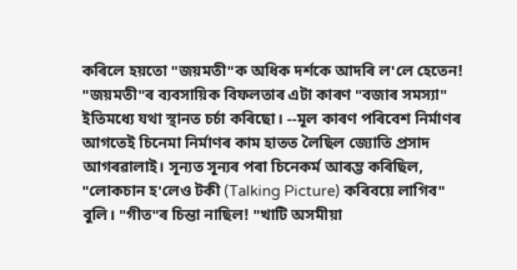কৰিলে হয়তো "জয়মতী"ক অধিক দৰ্শকে আদৰি ল'লে হেতেন!
"জয়মতী"ৰ ব্যবসায়িক বিফলতাৰ এটা কাৰণ "বজাৰ সমস্যা" ইতিমধ্যে যথা স্থানত চৰ্চা কৰিছো। --মূল কাৰণ পৰিবেশ নিৰ্মাণৰ আগতেই চিনেমা নিৰ্মাণৰ কাম হাতত লৈছিল জ্যোতি প্ৰসাদ আগৰৱালাই। সূন্যত সূন্যৰ পৰা চিনেকৰ্ম আৰম্ভ কৰিছিল, "লোকচান হ'লেও টকী (Talking Picture) কৰিবয়ে লাগিব" বুলি। "গীত"ৰ চিন্তা নাছিল! "খাটি অসমীয়া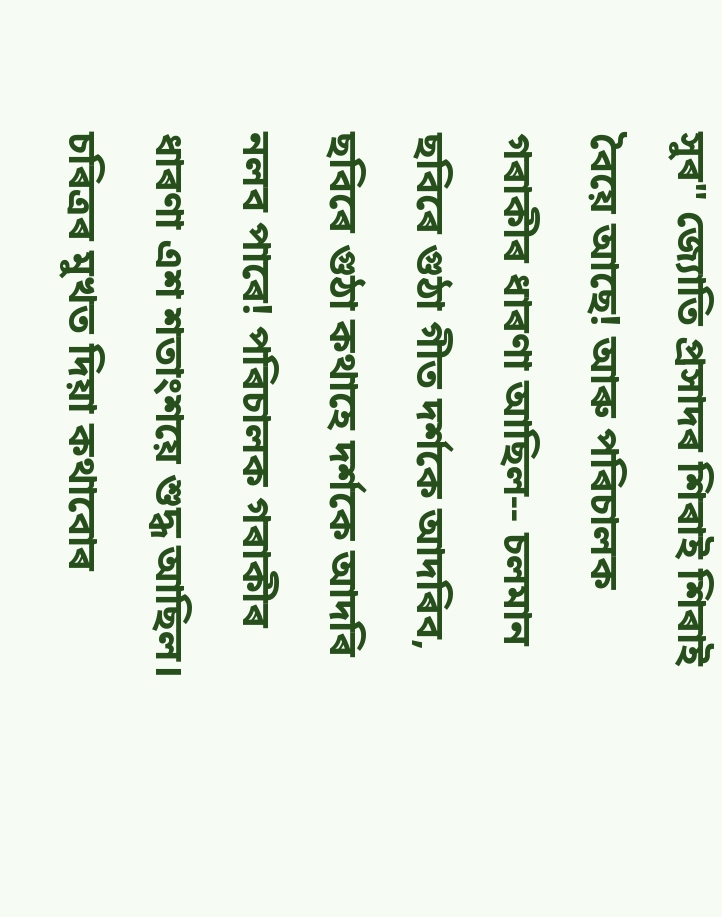সুৰ" জ্যোতি প্ৰসাদৰ শিৰাই শিৰাই বৈয়ে আছে! আৰু পৰিচালক গৰাকীৰ ধাৰণা আছিল-- চলমান ছবিৰে গুঠা গীত দৰ্শকে আদৰিব, ছবিৰে গুঠা কথাহে দৰ্শকে আদৰি নলব পাৰে! পৰিচালক গৰাকীৰ ধাৰণা এশ শতাংশয়ে শুদ্ধ আছিল। চৰিত্ৰৰ মুখত দিয়া কথাবোৰ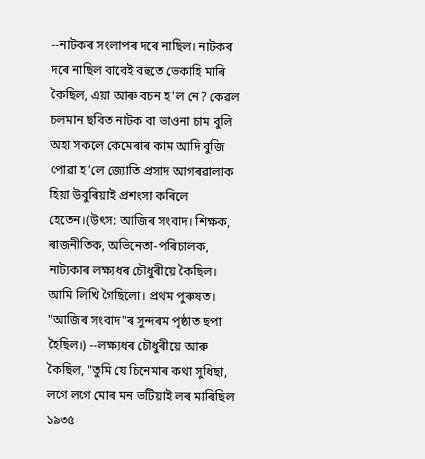--নাটকৰ সংলাপৰ দৰে নাছিল। নাটকৰ দৰে নাছিল বাবেই বহুতে ভেকাহি মাৰি কৈছিল, এয়া আৰু বচন হ'ল নে? কেৱল চলমান ছবিত নাটক বা ভাওনা চাম বুলি অহা সকলে কেমেৰাৰ কাম আদি বুজি পোৱা হ'লে জ্যোতি প্ৰসাদ আগৰৱালাক হিয়া উবুৰিয়াই প্রশংসা কৰিলে হেতেন।(উৎস: আজিৰ সংবাদ। শিক্ষক, ৰাজনীতিক, অভিনেতা-পৰিচালক, নাট্যকাৰ লক্ষ্যধৰ চৌধুৰীয়ে কৈছিল। আমি লিখি গৈছিলো। প্ৰথম পুৰুষত। "আজিৰ সংবাদ"ৰ সুন্দৰম পৃষ্ঠাত ছপা হৈছিল।) --লক্ষ্যধৰ চৌধুৰীয়ে আৰু কৈছিল, "তুমি যে চিনেমাৰ কথা সুধিছা, লগে লগে মোৰ মন ভটিয়াই লৰ মাৰিছিল ১৯৩৫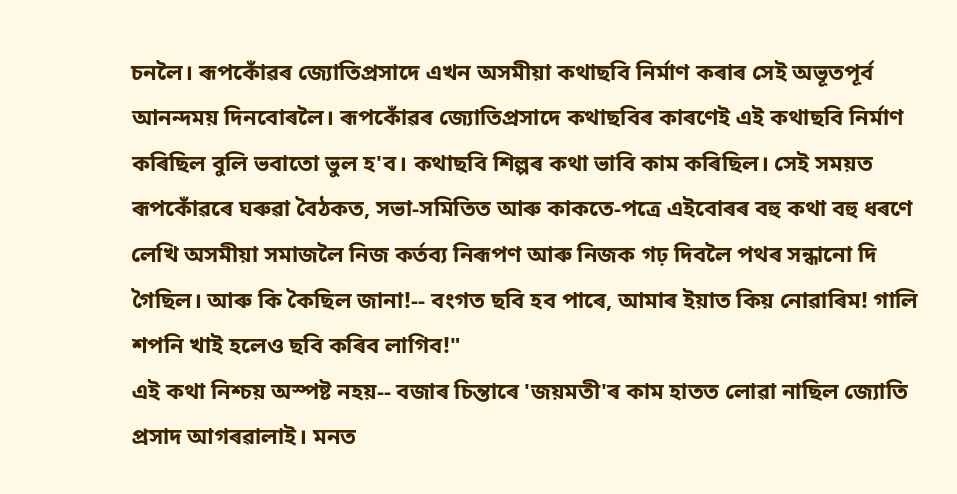চনলৈ। ৰূপকোঁৱৰ জ্যোতিপ্ৰসাদে এখন অসমীয়া কথাছবি নিৰ্মাণ কৰাৰ সেই অভূতপূর্ব আনন্দময় দিনবোৰলৈ। ৰূপকোঁৱৰ জ্যোতিপ্ৰসাদে কথাছবিৰ কাৰণেই এই কথাছবি নিৰ্মাণ কৰিছিল বুলি ভবাতো ভুল হ'ব। কথাছবি শিল্পৰ কথা ভাবি কাম কৰিছিল। সেই সময়ত ৰূপকোঁৱৰে ঘৰুৱা বৈঠকত, সভা-সমিতিত আৰু কাকতে-পত্রে এইবোৰৰ বহু কথা বহু ধৰণে লেখি অসমীয়া সমাজলৈ নিজ কর্তব্য নিৰূপণ আৰু নিজক গঢ় দিবলৈ পথৰ সন্ধানো দি গৈছিল। আৰু কি কৈছিল জানা!-- বংগত ছবি হব পাৰে, আমাৰ ইয়াত কিয় নোৱাৰিম! গালি শপনি খাই হলেও ছবি কৰিব লাগিব!"
এই কথা নিশ্চয় অস্পষ্ট নহয়-- বজাৰ চিন্তাৰে 'জয়মতী'ৰ কাম হাতত লোৱা নাছিল জ্যোতি প্ৰসাদ আগৰৱালাই। মনত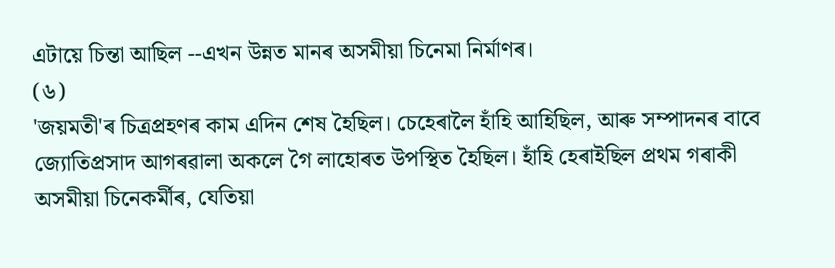এটায়ে চিন্তা আছিল --এখন উন্নত মানৰ অসমীয়া চিনেমা নিৰ্মাণৰ।
(৬)
'জয়মতী'ৰ চিত্ৰপ্ৰহণৰ কাম এদিন শেষ হৈছিল। চেহেৰালৈ হাঁহি আহিছিল, আৰু সম্পাদনৰ বাবে জ্যোতিপ্ৰসাদ আগৰৱালা অকলে গৈ লাহোৰত উপস্থিত হৈছিল। হাঁহি হেৰাইছিল প্ৰথম গৰাকী অসমীয়া চিনেকৰ্মীৰ, যেতিয়া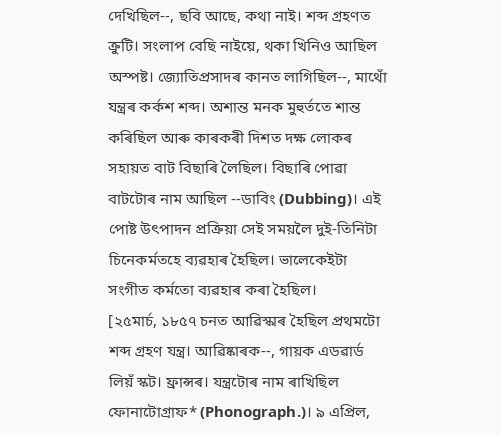দেখিছিল--, ছবি আছে, কথা নাই। শব্দ গ্ৰহণত ক্ৰুটি। সংলাপ বেছি নাইয়ে, থকা খিনিও আছিল অস্পষ্ট। জ্যোতিপ্ৰসাদৰ কানত লাগিছিল--, মাথোঁ যন্ত্ৰৰ কৰ্কশ শব্দ। অশান্ত মনক মুহুৰ্ততে শান্ত কৰিছিল আৰু কাৰকৰী দিশত দক্ষ লোকৰ সহায়ত বাট বিছাৰি লৈছিল। বিছাৰি পোৱা বাটটোৰ নাম আছিল --ডাবিং (Dubbing)। এই পোষ্ট উৎপাদন প্রক্রিয়া সেই সময়লৈ দুই-তিনিটা চিনেকৰ্মতহে ব্যৱহাৰ হৈছিল। ভালেকেইটা সংগীত কৰ্মতো ব্যৱহাৰ কৰা হৈছিল।
[২৫মাৰ্চ, ১৮৫৭ চনত আৱিস্কাৰ হৈছিল প্ৰথমটো শব্দ গ্ৰহণ যন্ত্ৰ। আৱিষ্কাৰক--, গায়ক এডৱাৰ্ড লিয়ঁ স্কট। ফ্ৰান্সৰ। যন্ত্ৰটোৰ নাম ৰাখিছিল ফোনাটোগ্ৰাফ* (Phonograph.)। ৯ এপ্ৰিল,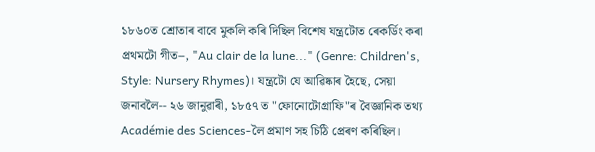১৮৬০ত শ্ৰোতাৰ বাবে মুকলি কৰি দিছিল বিশেষ যন্ত্ৰটোত ৰেকৰ্ডিং কৰা প্ৰথমটো গীত--, "Au clair de la lune..." (Genre: Children's, Style: Nursery Rhymes)। যন্ত্ৰটো যে আৱিষ্কাৰ হৈছে, সেয়া জনাবলৈ-- ২৬ জানুৱাৰী, ১৮৫৭ ত "ফোনোটোগ্রাফি"ৰ বৈজ্ঞানিক তথ্য Académie des Sciences-লৈ প্ৰমাণ সহ চিঠি প্ৰেৰণ কৰিছিল।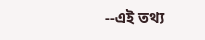--এই তথ্য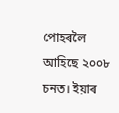পোহৰলৈ আহিছে ২০০৮ চনত। ইয়াৰ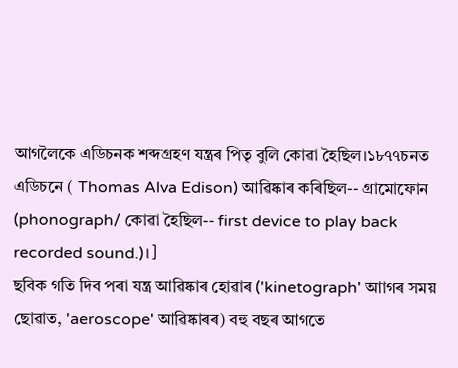আগলৈকে এডিচনক শব্দগ্ৰহণ যন্ত্ৰৰ পিতৃ বুলি কোৱা হৈছিল।১৮৭৭চনত এডিচনে ( Thomas Alva Edison) আৱিষ্কাৰ কৰিছিল-- গ্ৰামোফোন (phonograph/ কোৱা হৈছিল-- first device to play back recorded sound.)।]
ছবিক গতি দিব পৰা যন্ত্ৰ আৱিষ্কাৰ হোৱাৰ ('kinetograph' আাগৰ সময় ছোৱাত, 'aeroscope' আৱিষ্কাৰৰ) বহু বছৰ আগতে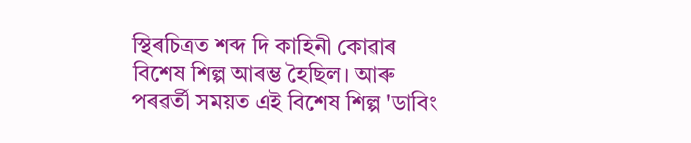স্থিৰচিত্ৰত শব্দ দি কাহিনী কোৱাৰ বিশেষ শিল্প আৰম্ভ হৈছিল। আৰু পৰৱৰ্তী সময়ত এই বিশেষ শিল্প 'ডাবিং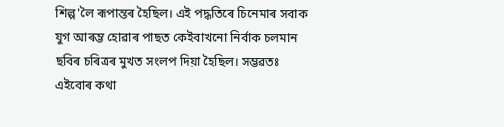শিল্প'লৈ ৰূপান্তৰ হৈছিল। এই পদ্ধতিৰে চিনেমাৰ সবাক যুগ আৰম্ভ হোৱাৰ পাছত কেইবাখনো নিৰ্বাক চলমান ছবিৰ চৰিত্ৰৰ মুখত সংলপ দিয়া হৈছিল। সম্ভৱতঃ এইবোৰ কথা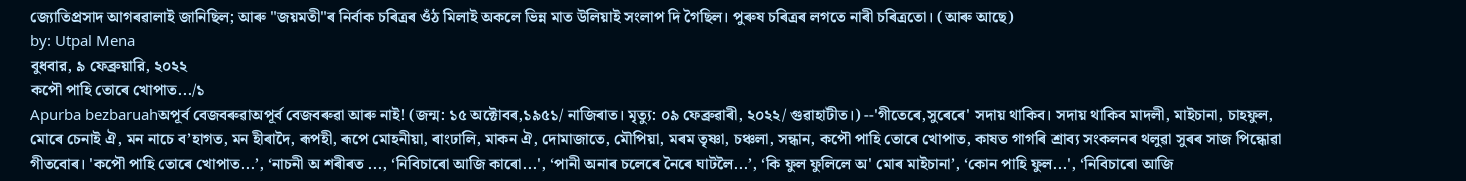জ্যোতিপ্ৰসাদ আগৰৱালাই জানিছিল; আৰু "জয়মতী"ৰ নিৰ্বাক চৰিত্ৰৰ ওঁঠ মিলাই অকলে ভিন্ন মাত উলিয়াই সংলাপ দি গৈছিল। পুৰুষ চৰিত্ৰৰ লগতে নাৰী চৰিত্ৰতো। (আৰু আছে)
by: Utpal Mena
বুধবার, ৯ ফেব্রুয়ারি, ২০২২
কপৌ পাহি তোৰে খোপাত.../১
Apurba bezbaruahঅপূৰ্ব বেজবৰুৱাঅপূৰ্ব বেজবৰুৱা আৰু নাই! (জন্ম: ১৫ অক্টোবৰ,১৯৫১/ নাজিৰাত। মৃত্যু: ০৯ ফেব্ৰুৱাৰী, ২০২২/ গুৱাহাটীত।) --'গীতেৰে,সুৰেৰে' সদায় থাকিব। সদায় থাকিব মাদলী, মাইচানা, চাহফুল, মোৰে চেনাই ঐ, মন নাচে ব’হাগত, মন হীৰাদৈ, ৰূপহী, ৰূপে মোহনীয়া, ৰাংঢালি, মাকন ঐ, দোমাজাতে, মৌপিয়া, মৰম তৃষ্ণা, চঞ্চলা, সন্ধান, কপৌ পাহি তোৰে খোপাত, কাষত গাগৰি শ্ৰাব্য সংকলনৰ থলুৱা সুৰৰ সাজ পিন্ধোৱা গীতবোৰ। 'কপৌ পাহি তোৰে খোপাত...’, ‘নাচনী অ শৰীৰত ..., ‘নিবিচাৰো আজি কাৰো...', ‘পানী অনাৰ চলেৰে নৈৰে ঘাটলৈ...’, ‘কি ফুল ফুলিলে অ' মোৰ মাইচানা’, ‘কোন পাহি ফুল...', ‘নিবিচাৰো আজি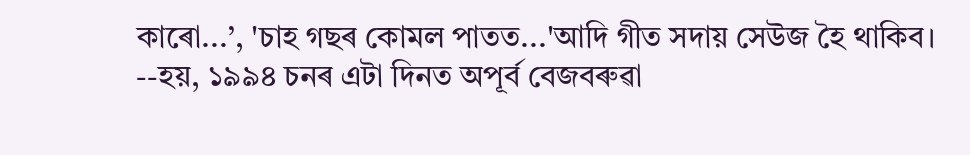কাৰো...’, 'চাহ গছৰ কোমল পাতত...'আদি গীত সদায় সেউজ হৈ থাকিব।
--হয়, ১৯৯৪ চনৰ এটা দিনত অপূৰ্ব বেজবৰুৱা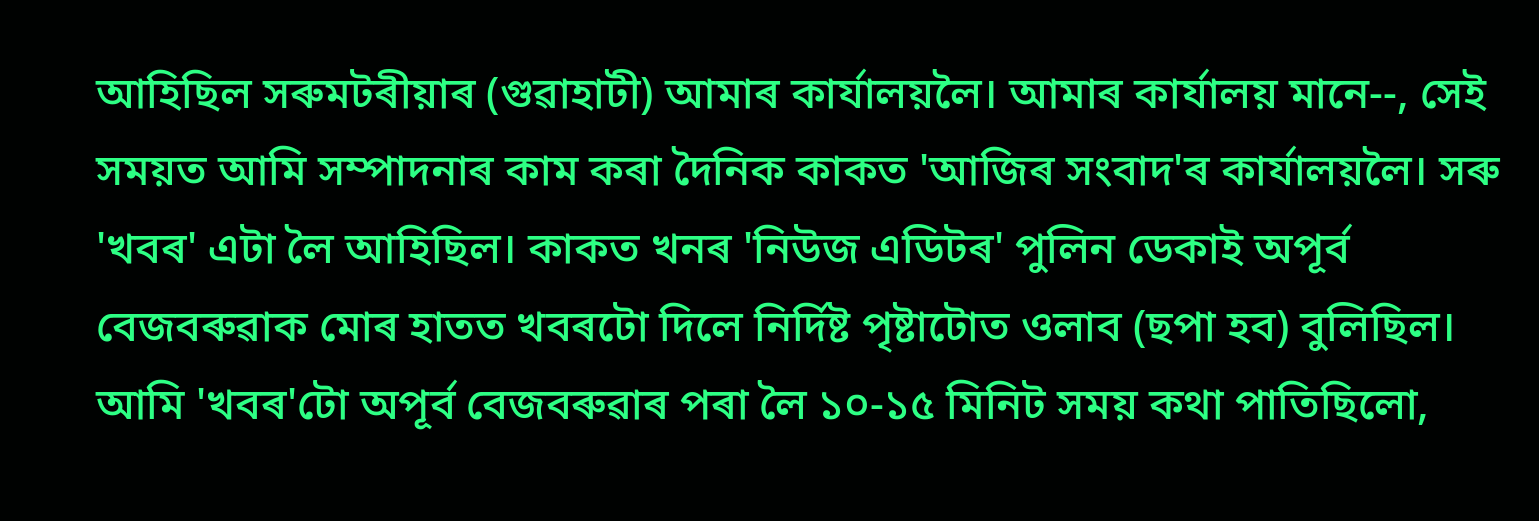আহিছিল সৰুমটৰীয়াৰ (গুৱাহাটী) আমাৰ কাৰ্যালয়লৈ। আমাৰ কাৰ্যালয় মানে--, সেই সময়ত আমি সম্পাদনাৰ কাম কৰা দৈনিক কাকত 'আজিৰ সংবাদ'ৰ কাৰ্যালয়লৈ। সৰু 'খবৰ' এটা লৈ আহিছিল। কাকত খনৰ 'নিউজ এডিটৰ' পুলিন ডেকাই অপূৰ্ব বেজবৰুৱাক মোৰ হাতত খবৰটো দিলে নিৰ্দিষ্ট পৃষ্টাটোত ওলাব (ছপা হব) বুলিছিল। আমি 'খবৰ'টো অপূৰ্ব বেজবৰুৱাৰ পৰা লৈ ১০-১৫ মিনিট সময় কথা পাতিছিলো,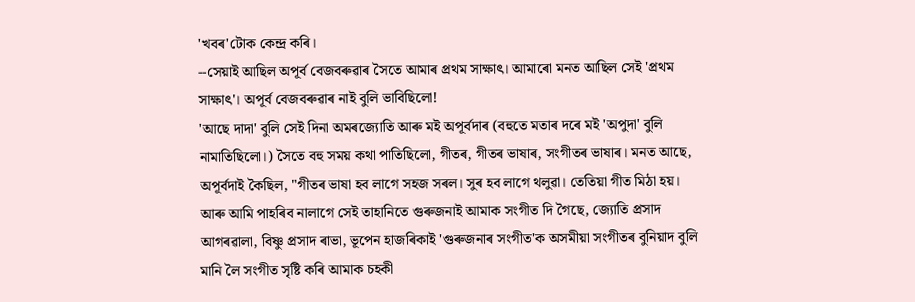'খবৰ'টোক কেন্দ্ৰ কৰি।
--সেয়াই আছিল অপূৰ্ব বেজবৰুৱাৰ সৈতে আমাৰ প্ৰথম সাক্ষাৎ। আমাৰো মনত আছিল সেই 'প্ৰথম সাক্ষাৎ'। অপূৰ্ব বেজবৰুৱাৰ নাই বুলি ভাবিছিলো!
'আছে দাদা' বুলি সেই দিনা অমৰজ্যোতি আৰু মই অপূৰ্বদাৰ (বহুতে মতাৰ দৰে মই 'অপুদা' বুলি নামাতিছিলো।) সৈতে বহু সময় কথা পাতিছিলো, গীতৰ, গীতৰ ভাষাৰ, সংগীতৰ ভাষাৰ। মনত আছে, অপূৰ্বদাই কৈছিল, "গীতৰ ভাষা হব লাগে সহজ সৰল। সুৰ হব লাগে থলুৱা। তেতিয়া গীত মিঠা হয়। আৰু আমি পাহৰিব নালাগে সেই তাহানিতে গুৰুজনাই আমাক সংগীত দি গৈছে, জ্যোতি প্ৰসাদ আগৰৱালা, বিষ্ণু প্ৰসাদ ৰাভা, ভূপেন হাজৰিকাই 'গুৰুজনাৰ সংগীত'ক অসমীয়া সংগীতৰ বুনিয়াদ বুলি মানি লৈ সংগীত সৃষ্টি কৰি আমাক চহকী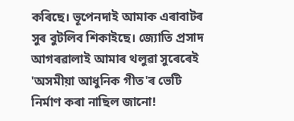কৰিছে। ভূপেনদাই আমাক এৰাবাটৰ সুৰ বুটলিব শিকাইছে। জ্যোতি প্ৰসাদ আগৰৱালাই আমাৰ থলুৱা সুৰেৰেই 'অসমীয়া আধুনিক গীত'ৰ ভেটি নিৰ্মাণ কৰা নাছিল জানো!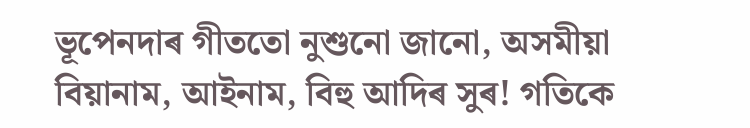ভূপেনদাৰ গীততো নুশুনো জানো, অসমীয়া বিয়ানাম, আইনাম, বিহু আদিৰ সুৰ! গতিকে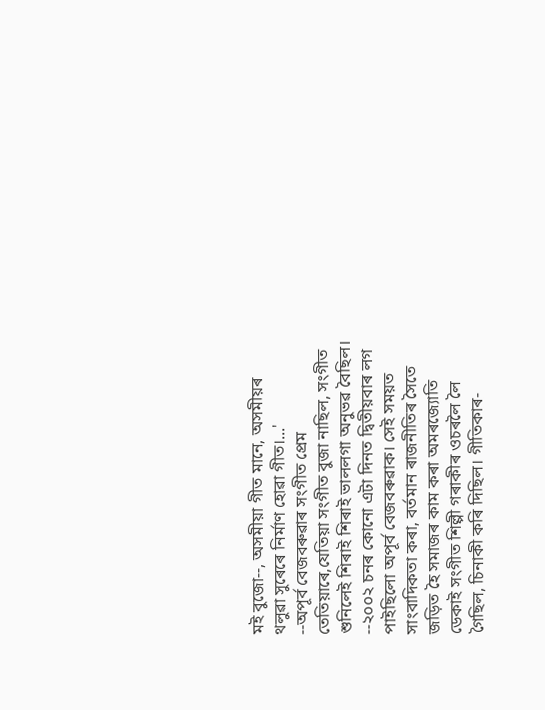মই বুজো--, অসমীয়া গীত মানে, অসমীয়ৰ থলুৱা সুৰেৰে নিৰ্মাণ হোৱা গীত।...'
--অপূৰ্ব বেজবৰুৱাৰ সংগীত প্ৰেম তেতিয়াৰে,যেতিয়া সংগীত বুজা নাছিল, সংগীত শুনিলেই শিৰাই শিৰাই ভাললগা অনুভৱ বৈছিল।
--২০০২ চনৰ কোনো এটা দিনত দ্বিতীয়বাৰ লগ পাইছিলো অপূৰ্ব বেজবৰুৱাক। সেই সময়ত সাংবাদিকতা কৰা, বৰ্তমান ৰাজনীতিৰ সৈতে জড়িত হৈ সমাজৰ কাম কৰা অমৰজ্যোতি ডেকাই সংগীত শিল্পী গৰাকীৰ ওচৰলৈ লৈ গৈছিল, চিনাকী কৰি দিছিল। গীতিকাৰ-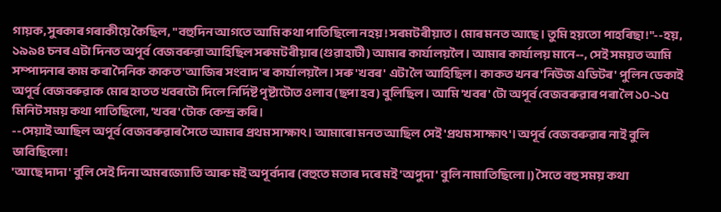গায়ক,সুৰকাৰ গৰাকীয়ে কৈছিল, "বহুদিন আগতে আমি কথা পাতিছিলো নহয়! সৰমটৰীয়াত। মোৰ মনত আছে। তুমি হয়তো পাহৰিছা!"--হয়, ১৯৯৪ চনৰ এটা দিনত অপূৰ্ব বেজবৰুৱা আহিছিল সৰুমটৰীয়াৰ (গুৱাহাটী) আমাৰ কাৰ্যালয়লৈ। আমাৰ কাৰ্যালয় মানে--, সেই সময়ত আমি সম্পাদনাৰ কাম কৰা দৈনিক কাকত 'আজিৰ সংবাদ'ৰ কাৰ্যালয়লৈ। সৰু 'খবৰ' এটা লৈ আহিছিল। কাকত খনৰ 'নিউজ এডিটৰ' পুলিন ডেকাই অপূৰ্ব বেজবৰুৱাক মোৰ হাতত খবৰটো দিলে নিৰ্দিষ্ট পৃষ্টাটোত ওলাব (ছপা হব) বুলিছিল। আমি 'খবৰ'টো অপূৰ্ব বেজবৰুৱাৰ পৰা লৈ ১০-১৫ মিনিট সময় কথা পাতিছিলো, 'খবৰ'টোক কেন্দ্ৰ কৰি।
--সেয়াই আছিল অপূৰ্ব বেজবৰুৱাৰ সৈতে আমাৰ প্ৰথম সাক্ষাৎ। আমাৰো মনত আছিল সেই 'প্ৰথম সাক্ষাৎ'। অপূৰ্ব বেজবৰুৱাৰ নাই বুলি ভাবিছিলো!
'আছে দাদা' বুলি সেই দিনা অমৰজ্যোতি আৰু মই অপূৰ্বদাৰ (বহুতে মতাৰ দৰে মই 'অপুদা' বুলি নামাতিছিলো।) সৈতে বহু সময় কথা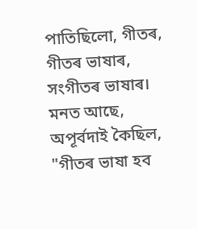পাতিছিলো, গীতৰ, গীতৰ ভাষাৰ, সংগীতৰ ভাষাৰ। মনত আছে, অপূৰ্বদাই কৈছিল, "গীতৰ ভাষা হব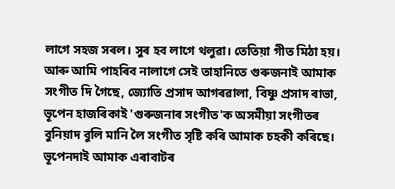লাগে সহজ সৰল। সুৰ হব লাগে থলুৱা। তেতিয়া গীত মিঠা হয়। আৰু আমি পাহৰিব নালাগে সেই তাহানিতে গুৰুজনাই আমাক সংগীত দি গৈছে, জ্যোতি প্ৰসাদ আগৰৱালা, বিষ্ণু প্ৰসাদ ৰাভা, ভূপেন হাজৰিকাই 'গুৰুজনাৰ সংগীত'ক অসমীয়া সংগীতৰ বুনিয়াদ বুলি মানি লৈ সংগীত সৃষ্টি কৰি আমাক চহকী কৰিছে। ভূপেনদাই আমাক এৰাবাটৰ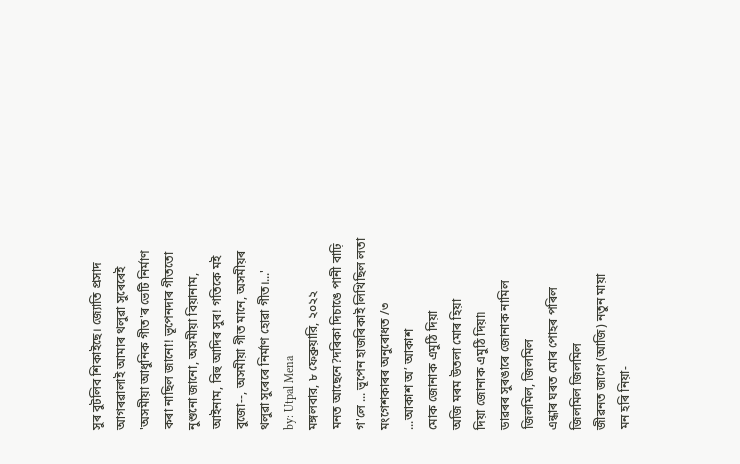সুৰ বুটলিব শিকাইছে। জ্যোতি প্ৰসাদ আগৰৱালাই আমাৰ থলুৱা সুৰেৰেই 'অসমীয়া আধুনিক গীত'ৰ ভেটি নিৰ্মাণ কৰা নাছিল জানো! ভূপেনদাৰ গীততো নুশুনো জানো, অসমীয়া বিয়ানাম, আইনাম, বিহু আদিৰ সুৰ! গতিকে মই বুজো--, অসমীয়া গীত মানে, অসমীয়ৰ থলুৱা সুৰেৰে নিৰ্মাণ হোৱা গীত।...'
by: Utpal Mena
মঙ্গলবার, ৮ ফেব্রুয়ারি, ২০২২
মনত আছেনে?দৰিকা দিচাঙে পানী বাঢ়ি গ'লে ... ভূপেন হাজৰিকাই লিখিছিল লতা মংগেশকাৰৰ অনুৰোধত /৩
...আকাশ অ’ আকাশ
মোক জোনাক এমুঠি দিয়া
অজি মৰম উতলা মোৰ হিয়া
দিয়া জোনাক এমুঠি দিয়া৷
ডাৱৰৰ সুৰঙাৰে জোনাক নামিল
জিলমিল, জিলমিল
এন্ধাৰ ঘৰত মোৰ পোহৰ পৰিল
জিলমিল জিলমিল
জীৱনত জাগে (আজি) নতুন মায়া
মন হৰি নিয়া-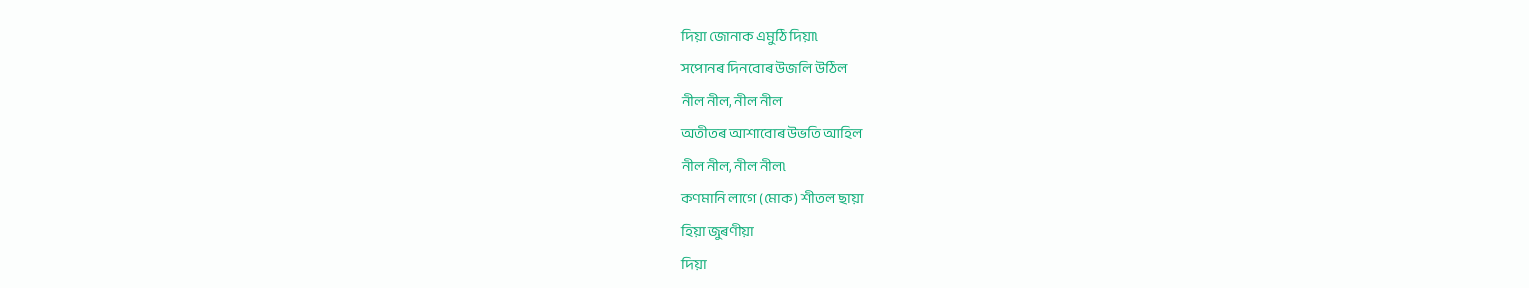দিয়া জোনাক এমুঠি দিয়া৷
সপোনৰ দিনবোৰ উজলি উঠিল
নীল নীল, নীল নীল
অতীতৰ আশাবোৰ উভতি আহিল
নীল নীল, নীল নীল৷
কণমানি লাগে (মোক) শীতল ছায়া
হিয়া জুৰণীয়া
দিয়া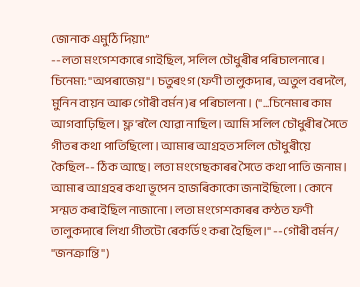জোনাক এমুঠি দিয়া৷”
--লতা মংগেশকাৰে গাইছিল, সলিল চৌধুৰীৰ পৰিচালনাৰে। চিনেমা: "অপৰাজেয়"। চতুৰংগ (ফণী তালুকদাৰ, অতুল বৰদলৈ, মুনিন বায়ন আৰু গৌৰী বর্মন)ৰ পৰিচালনা। ("...চিনেমাৰ কাম আগবাঢ়িছিল। ফ্ল'ৰলৈ যোৱা নাছিল। আমি সলিল চৌধুৰীৰ সৈতে গীতৰ কথা পাতিছিলো। আমাৰ আগ্ৰহত সলিল চৌধুৰীয়ে কৈছিল-- ঠিক আছে। লতা মংগেছকাৰৰ সৈতে কথা পাতি জনাম। আমাৰ আগ্ৰহৰ কথা ভূপেন হাজৰিকাকো জনাইছিলো। কোনে সন্মত কৰাইছিল নাজানো। লতা মংগেশকাৰৰ কণ্ঠত ফণী তালুকদাৰে লিখা গীতটো ৰেকৰ্ডিং কৰা হৈছিল।" --গৌৰী বৰ্মন/ "জনক্ৰান্তি")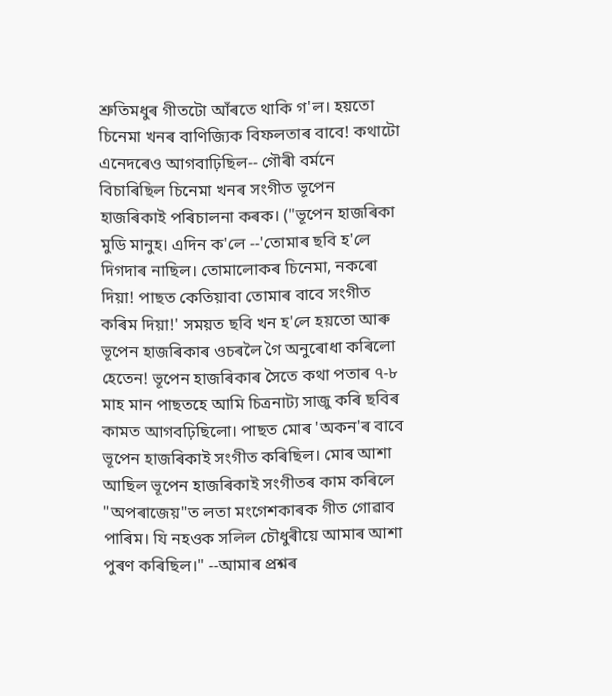শ্ৰুতিমধুৰ গীতটো আঁৰতে থাকি গ'ল। হয়তো চিনেমা খনৰ বাণিজ্যিক বিফলতাৰ বাবে! কথাটো এনেদৰেও আগবাঢ়িছিল-- গৌৰী বৰ্মনে বিচাৰিছিল চিনেমা খনৰ সংগীত ভূপেন হাজৰিকাই পৰিচালনা কৰক। ("ভূপেন হাজৰিকা মুডি মানুহ। এদিন ক'লে --'তোমাৰ ছবি হ'লে দিগদাৰ নাছিল। তোমালোকৰ চিনেমা, নকৰো দিয়া! পাছত কেতিয়াবা তোমাৰ বাবে সংগীত কৰিম দিয়া!' সময়ত ছবি খন হ'লে হয়তো আৰু ভূপেন হাজৰিকাৰ ওচৰলৈ গৈ অনুৰোধা কৰিলো হেতেন! ভূপেন হাজৰিকাৰ সৈতে কথা পতাৰ ৭-৮ মাহ মান পাছতহে আমি চিত্ৰনাট্য সাজু কৰি ছবিৰ কামত আগবঢ়িছিলো। পাছত মোৰ 'অকন'ৰ বাবে ভূপেন হাজৰিকাই সংগীত কৰিছিল। মোৰ আশা আছিল ভূপেন হাজৰিকাই সংগীতৰ কাম কৰিলে "অপৰাজেয়"ত লতা মংগেশকাৰক গীত গোৱাব পাৰিম। যি নহওক সলিল চৌধুৰীয়ে আমাৰ আশা পুৰণ কৰিছিল।" --আমাৰ প্ৰশ্নৰ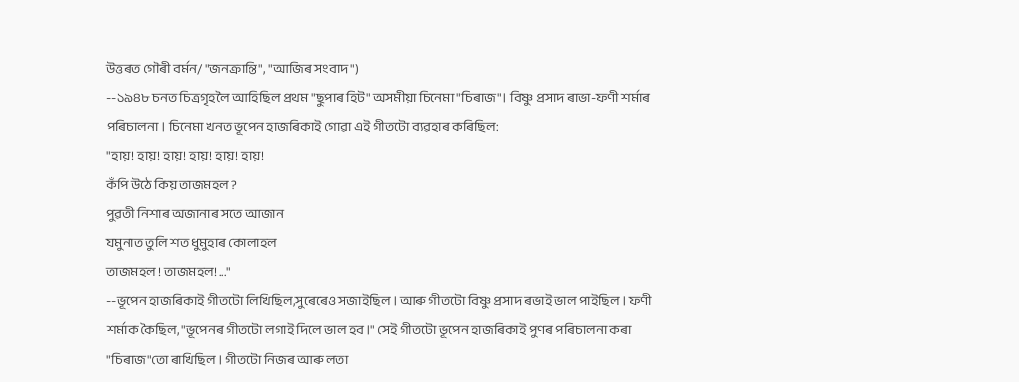উত্তৰত গৌৰী বৰ্মন/ "জনক্ৰান্তি", "আজিৰ সংবাদ")
--১৯৪৮ চনত চিত্ৰগৃহলৈ আহিছিল প্ৰথম "ছুপাৰ হিট" অসমীয়া চিনেমা "চিৰাজ"। বিষ্ণু প্ৰসাদ ৰাভা-ফণী শৰ্মাৰ পৰিচালনা। চিনেমা খনত ভূপেন হাজৰিকাই গোৱা এই গীতটো ব্যৱহাৰ কৰিছিল:
"হায়! হায়! হায়! হায়! হায়! হায়!
কঁপি উঠে কিয় তাজমহল ?
পুৱতী নিশাৰ অজানাৰ সতে আজান
যমুনাত তুলি শত ধুমুহাৰ কোলাহল
তাজমহল ! তাজমহল! ..."
--ভূপেন হাজৰিকাই গীতটো লিখিছিল,সুৰেৰেও সজাইছিল। আৰু গীতটো বিষ্ণু প্ৰসাদ ৰভাই ভাল পাইছিল। ফণী শৰ্মাক কৈছিল, "ভূপেনৰ গীতটো লগাই দিলে ভাল হব।" সেই গীতটো ভূপেন হাজৰিকাই পুণৰ পৰিচালনা কৰা "চিৰাজ"তো ৰাখিছিল। গীতটো নিজৰ আৰু লতা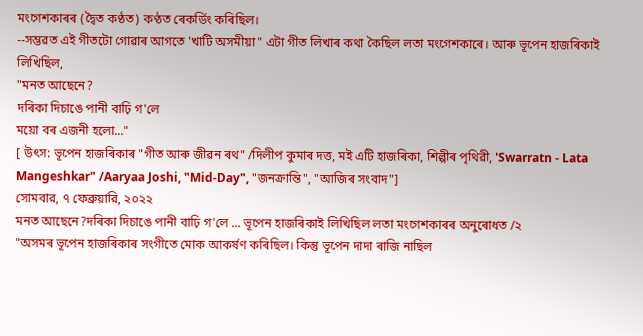মংগেশকাৰৰ (দ্বৈত কণ্ঠত) কণ্ঠত ৰেকৰ্ডিং কৰিছিল।
--সম্ভৱত এই গীতটো গোৱাৰ আগতে 'খাটি অসমীয়া" এটা গীত লিখাৰ কথা কৈছিল লতা মংগেশকাৰে। আৰু ভূপেন হাজৰিকাই লিখিছিল,
"মনত আছেনে?
দৰিকা দিচাঙে পানী বাঢ়ি গ'লে
ময়ো বৰ এজনী হলো..."
[ উৎস: ভূপেন হাজৰিকাৰ "গীত আৰু জীৱন ৰথ" /দিলীপ কুমাৰ দত্ত, মই এটি হাজৰিকা, শিল্পীৰ পৃথিৱী, 'Swarratn - Lata Mangeshkar" /Aaryaa Joshi, "Mid-Day", "জনক্ৰান্তি", "আজিৰ সংবাদ"]
সোমবার, ৭ ফেব্রুয়ারি, ২০২২
মনত আছেনে?দৰিকা দিচাঙে পানী বাঢ়ি গ'লে ... ভূপেন হাজৰিকাই লিখিছিল লতা মংগেশকাৰৰ অনুৰোধত /২
"অসমৰ ভূপেন হাজৰিকাৰ সংগীতে মোক আকৰ্ষণ কৰিছিল। কিন্তু ভূপেন দাদা ৰাজি নাছিল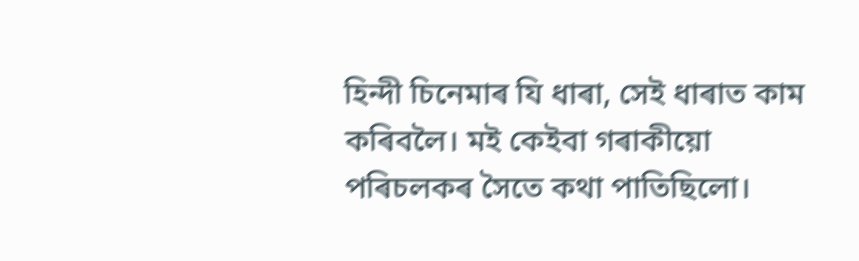হিন্দী চিনেমাৰ যি ধাৰা, সেই ধাৰাত কাম কৰিবলৈ। মই কেইবা গৰাকীয়ো পৰিচলকৰ সৈতে কথা পাতিছিলো।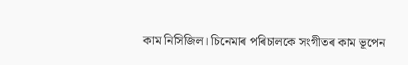কাম নিসিজিল। চিনেমাৰ পৰিচালকে সংগীতৰ কাম ভূপেন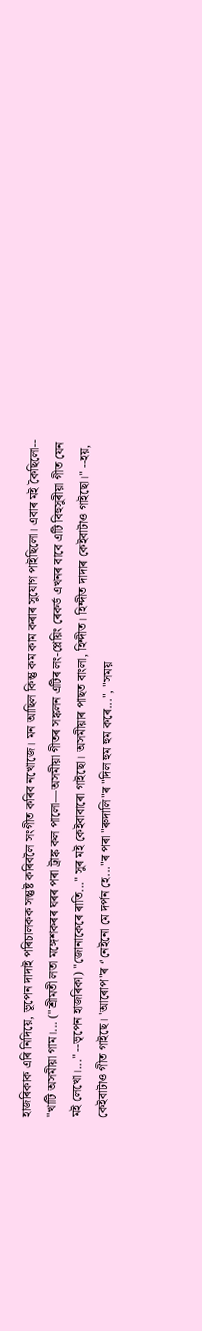হাজৰিকাক এৰি নিদিয়ে, ভূপেন দাদাই পৰিচালকক সন্তুষ্ট কৰিবলৈ সংগীত কৰিব নখোজে। মন আছিল কিন্তু কম কাম কৰাৰ সুযোগ পাইছিলো। এবাৰ মই কৈছিলো-- "খাটি অসমীয়া গাম।... ("শ্ৰীমতী লতা মঙ্গেশকৰৰ ঘৰৰ পৰা ট্রাঙ্ক কল পালো—অসমীয়া গীতৰ সঙ্কলন এটিৰ লং-প্লেয়িং ৰেকৰ্ড এখনৰ বাবে এটি বিহুসুৰীয়া গীত যেন মই লেখো।..." --ভৃপেন হাজৰিকা) "জোনাকেৰে ৰাতি..." সুৰ মই কেইবাবাৰো গাইছো। অসমীয়াৰ পাছত বাংলা, হিন্দীত। হিন্দীত দাদাৰ কেইবাটাও গাইছো।" --হয়, কেইবাটাও গীত গাইছে। 'আৰোপ"ৰ ‘'নেইনো মে দর্পন হে..."ৰ পৰা "ৰুদালি"ৰ "দিল হুম হুম কৰে...", "সময়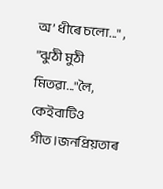অ’ ধীৰে চলো..." , "ঝুঠী মুঠী মিতৱা..."লৈ, কেইবাটিও গীত।জনপ্রিয়তাৰ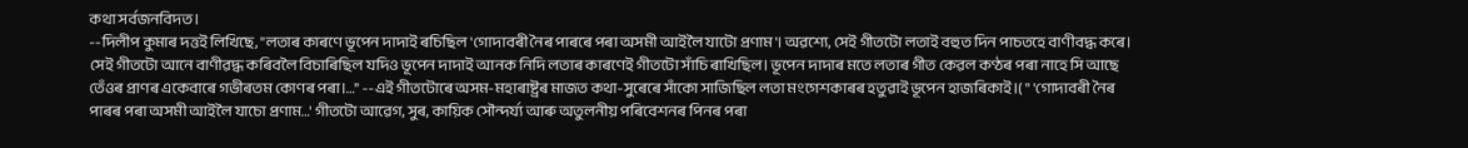কথা সর্বজনবিদত।
--দিলীপ কুমাৰ দত্তই লিখিছে, "লতাৰ কাৰণে ভূপেন দাদাই ৰচিছিল 'গোদাবৰী নৈৰ পাৰৰে পৰা অসমী আইলৈ যাটো প্রণাম'। অৱশ্যে, সেই গীতটো লতাই বহুত দিন পাচতহে বাণীবদ্ধ কৰে। সেই গীতটো আনে বাণীৱদ্ধ কৰিবলৈ বিচাৰিছিল যদিও ভূপেন দাদাই আনক নিদি লতাৰ কাৰণেই গীতটো সাঁচি ৰাখিছিল। ভূপেন দাদাৰ মতে লতাৰ গীত কেৱল কণ্ঠৰ পৰা নাহে সি আছে তেঁওৰ প্ৰাণৰ একেবাৰে গভীৰতম কোণৰ পৰা।..." --এই গীতটোৰে অসম-মহাৰাষ্ট্ৰৰ মাজত কথা-সুৰেৰে সাঁকো সাজিছিল লতা মংগেশকাৰৰ হতুৱাই ভূপেন হাজৰিকাই।( " 'গোদাবৰী নৈৰ পাৰৰ পৰা অসমী আইলৈ যাচো প্ৰণাম...' গীতটো আৱেগ, সুৰ, কায়িক সৌন্দর্য্য আৰু অতুলনীয় পৰিবেশনৰ পিনৰ পৰা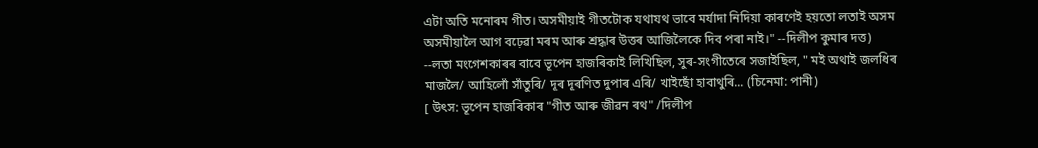এটা অতি মনোৰম গীত। অসমীয়াই গীতটোক যথাযথ ভাবে মর্যাদা নিদিয়া কাৰণেই হয়তো লতাই অসম অসমীয়ালৈ আগ বঢ়েৱা মৰম আৰু শ্ৰদ্ধাৰ উত্তৰ আজিলৈকে দিব পৰা নাই।" --দিলীপ কুমাৰ দত্ত)
--লতা মংগেশকাৰৰ বাবে ভূপেন হাজৰিকাই লিখিছিল, সুৰ-সংগীতেৰে সজাইছিল, " মই অথাই জলধিৰ মাজলৈ/ আহিলোঁ সাঁতুৰি/ দূৰ দূৰণিত দুপাৰ এৰি/ খাইছোঁ হাবাথুৰি... (চিনেমা: পানী)
[ উৎস: ভূপেন হাজৰিকাৰ "গীত আৰু জীৱন ৰথ" /দিলীপ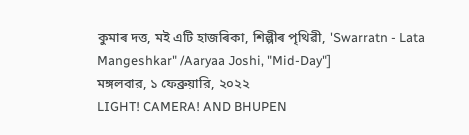কুমাৰ দত্ত, মই এটি হাজৰিকা, শিল্পীৰ পৃথিৱী, 'Swarratn - Lata Mangeshkar" /Aaryaa Joshi, "Mid-Day"]
মঙ্গলবার, ১ ফেব্রুয়ারি, ২০২২
LIGHT! CAMERA! AND BHUPEN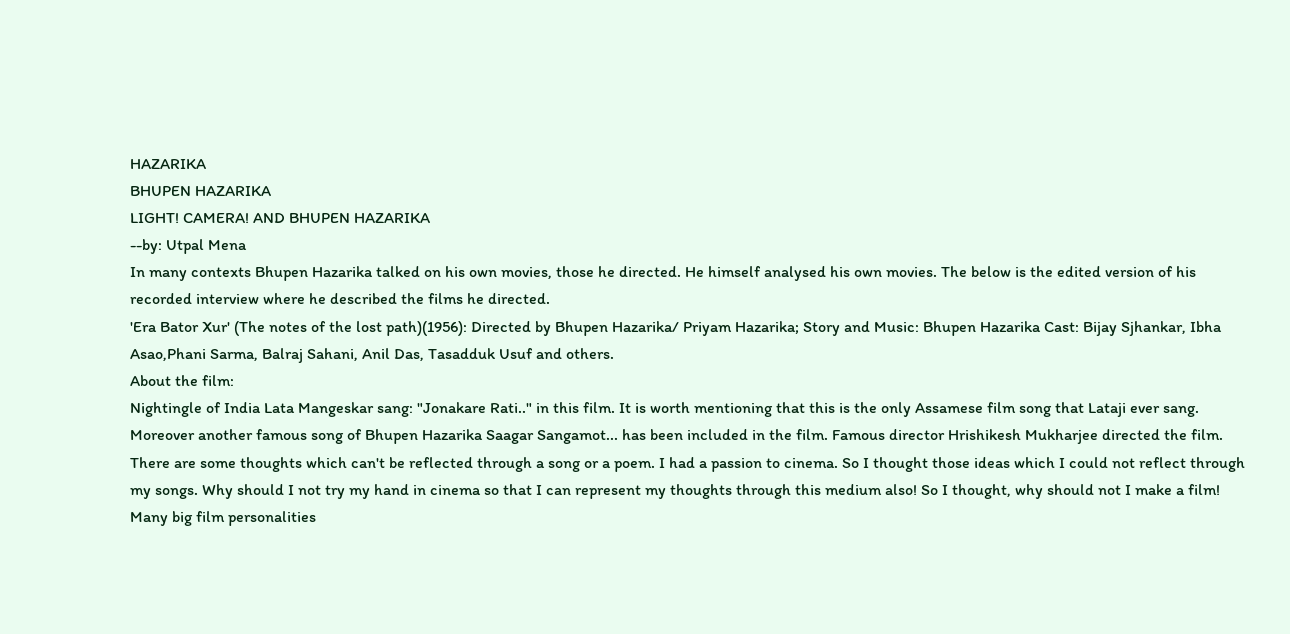HAZARIKA
BHUPEN HAZARIKA
LIGHT! CAMERA! AND BHUPEN HAZARIKA
--by: Utpal Mena
In many contexts Bhupen Hazarika talked on his own movies, those he directed. He himself analysed his own movies. The below is the edited version of his recorded interview where he described the films he directed.
'Era Bator Xur' (The notes of the lost path)(1956): Directed by Bhupen Hazarika/ Priyam Hazarika; Story and Music: Bhupen Hazarika Cast: Bijay Sjhankar, Ibha Asao,Phani Sarma, Balraj Sahani, Anil Das, Tasadduk Usuf and others.
About the film:
Nightingle of India Lata Mangeskar sang: "Jonakare Rati.." in this film. It is worth mentioning that this is the only Assamese film song that Lataji ever sang. Moreover another famous song of Bhupen Hazarika Saagar Sangamot... has been included in the film. Famous director Hrishikesh Mukharjee directed the film.
There are some thoughts which can't be reflected through a song or a poem. I had a passion to cinema. So I thought those ideas which I could not reflect through my songs. Why should I not try my hand in cinema so that I can represent my thoughts through this medium also! So I thought, why should not I make a film! Many big film personalities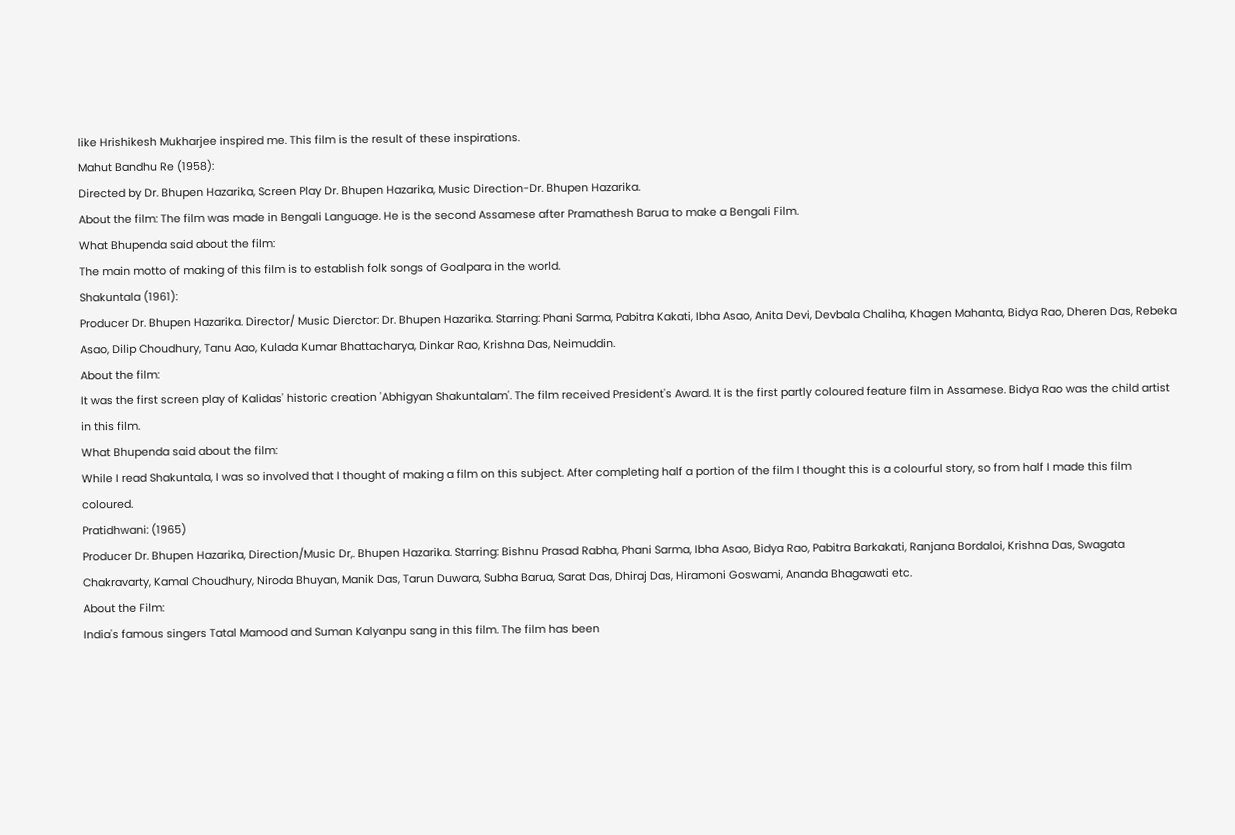like Hrishikesh Mukharjee inspired me. This film is the result of these inspirations.
Mahut Bandhu Re (1958):
Directed by Dr. Bhupen Hazarika, Screen Play Dr. Bhupen Hazarika, Music Direction-Dr. Bhupen Hazarika.
About the film: The film was made in Bengali Language. He is the second Assamese after Pramathesh Barua to make a Bengali Film.
What Bhupenda said about the film:
The main motto of making of this film is to establish folk songs of Goalpara in the world.
Shakuntala (1961):
Producer Dr. Bhupen Hazarika. Director/ Music Dierctor: Dr. Bhupen Hazarika. Starring: Phani Sarma, Pabitra Kakati, Ibha Asao, Anita Devi, Devbala Chaliha, Khagen Mahanta, Bidya Rao, Dheren Das, Rebeka Asao, Dilip Choudhury, Tanu Aao, Kulada Kumar Bhattacharya, Dinkar Rao, Krishna Das, Neimuddin.
About the film:
It was the first screen play of Kalidas' historic creation 'Abhigyan Shakuntalam'. The film received President's Award. It is the first partly coloured feature film in Assamese. Bidya Rao was the child artist in this film.
What Bhupenda said about the film:
While I read Shakuntala, I was so involved that I thought of making a film on this subject. After completing half a portion of the film I thought this is a colourful story, so from half I made this film coloured.
Pratidhwani: (1965)
Producer Dr. Bhupen Hazarika, Direction/Music Dr,. Bhupen Hazarika. Starring: Bishnu Prasad Rabha, Phani Sarma, Ibha Asao, Bidya Rao, Pabitra Barkakati, Ranjana Bordaloi, Krishna Das, Swagata Chakravarty, Kamal Choudhury, Niroda Bhuyan, Manik Das, Tarun Duwara, Subha Barua, Sarat Das, Dhiraj Das, Hiramoni Goswami, Ananda Bhagawati etc.
About the Film:
India's famous singers Tatal Mamood and Suman Kalyanpu sang in this film. The film has been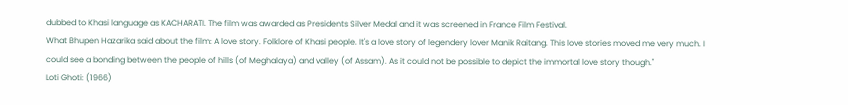dubbed to Khasi language as KACHARATI. The film was awarded as Presidents Silver Medal and it was screened in France Film Festival.
What Bhupen Hazarika said about the film: A love story. Folklore of Khasi people. It's a love story of legendery lover Manik Raitang. This love stories moved me very much. I could see a bonding between the people of hills (of Meghalaya) and valley (of Assam). As it could not be possible to depict the immortal love story though."
Loti Ghoti: (1966)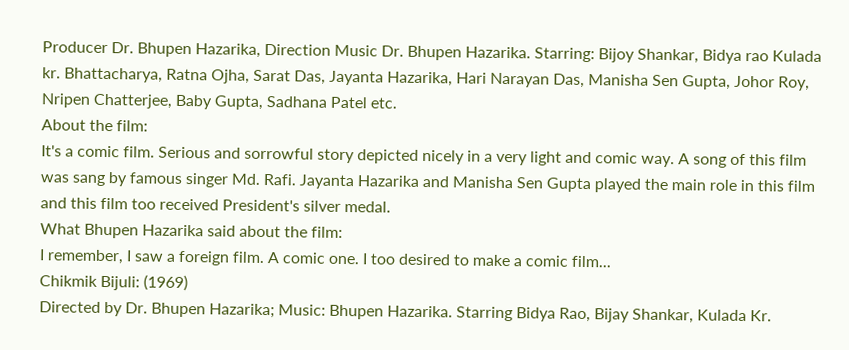Producer Dr. Bhupen Hazarika, Direction Music Dr. Bhupen Hazarika. Starring: Bijoy Shankar, Bidya rao Kulada kr. Bhattacharya, Ratna Ojha, Sarat Das, Jayanta Hazarika, Hari Narayan Das, Manisha Sen Gupta, Johor Roy, Nripen Chatterjee, Baby Gupta, Sadhana Patel etc.
About the film:
It's a comic film. Serious and sorrowful story depicted nicely in a very light and comic way. A song of this film was sang by famous singer Md. Rafi. Jayanta Hazarika and Manisha Sen Gupta played the main role in this film and this film too received President's silver medal.
What Bhupen Hazarika said about the film:
I remember, I saw a foreign film. A comic one. I too desired to make a comic film...
Chikmik Bijuli: (1969)
Directed by Dr. Bhupen Hazarika; Music: Bhupen Hazarika. Starring Bidya Rao, Bijay Shankar, Kulada Kr.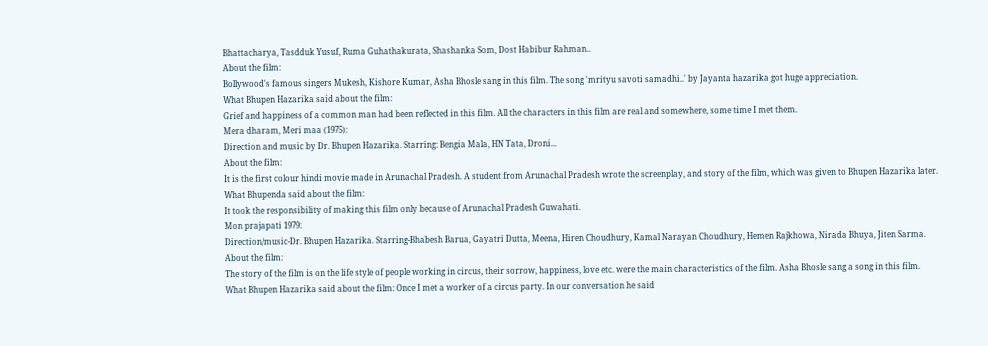Bhattacharya, Tasdduk Yusuf, Ruma Guhathakurata, Shashanka Som, Dost Habibur Rahman..
About the film:
Bollywood's famous singers Mukesh, Kishore Kumar, Asha Bhosle sang in this film. The song 'mrityu savoti samadhi..' by Jayanta hazarika got huge appreciation.
What Bhupen Hazarika said about the film:
Grief and happiness of a common man had been reflected in this film. All the characters in this film are real and somewhere, some time I met them.
Mera dharam, Meri maa (1975):
Direction and music by Dr. Bhupen Hazarika. Starring: Bengia Mala, HN Tata, Droni...
About the film:
It is the first colour hindi movie made in Arunachal Pradesh. A student from Arunachal Pradesh wrote the screenplay, and story of the film, which was given to Bhupen Hazarika later.
What Bhupenda said about the film:
It took the responsibility of making this film only because of Arunachal Pradesh Guwahati.
Mon prajapati 1979:
Direction/music-Dr. Bhupen Hazarika. Starring-Bhabesh Barua, Gayatri Dutta, Meena, Hiren Choudhury, Kamal Narayan Choudhury, Hemen Rajkhowa, Nirada Bhuya, Jiten Sarma.
About the film:
The story of the film is on the life style of people working in circus, their sorrow, happiness, love etc. were the main characteristics of the film. Asha Bhosle sang a song in this film.
What Bhupen Hazarika said about the film: Once I met a worker of a circus party. In our conversation he said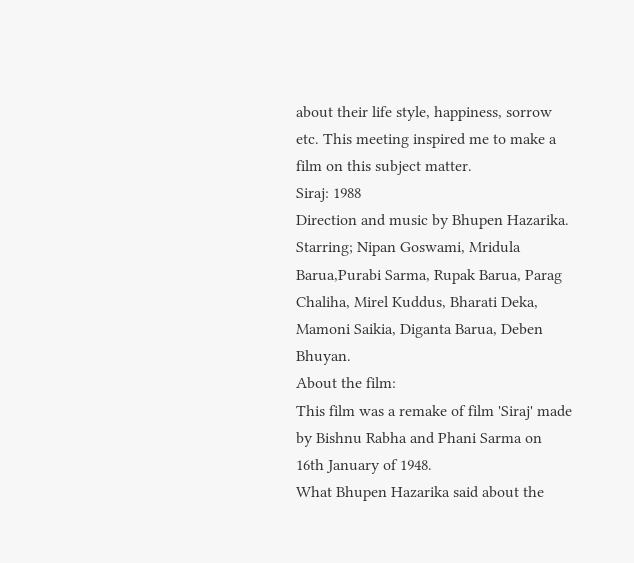about their life style, happiness, sorrow etc. This meeting inspired me to make a film on this subject matter.
Siraj: 1988
Direction and music by Bhupen Hazarika. Starring; Nipan Goswami, Mridula Barua,Purabi Sarma, Rupak Barua, Parag Chaliha, Mirel Kuddus, Bharati Deka, Mamoni Saikia, Diganta Barua, Deben Bhuyan.
About the film:
This film was a remake of film 'Siraj' made by Bishnu Rabha and Phani Sarma on 16th January of 1948.
What Bhupen Hazarika said about the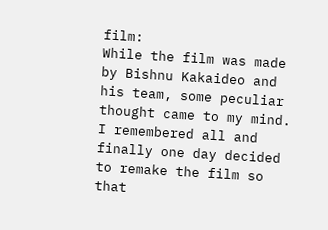film:
While the film was made by Bishnu Kakaideo and his team, some peculiar thought came to my mind. I remembered all and finally one day decided to remake the film so that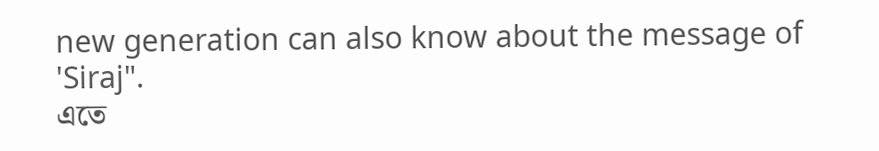new generation can also know about the message of 'Siraj".
এতে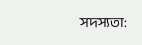সদস্যতা: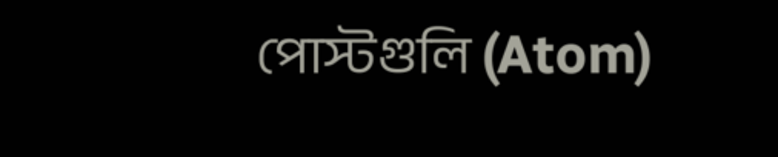পোস্টগুলি (Atom)